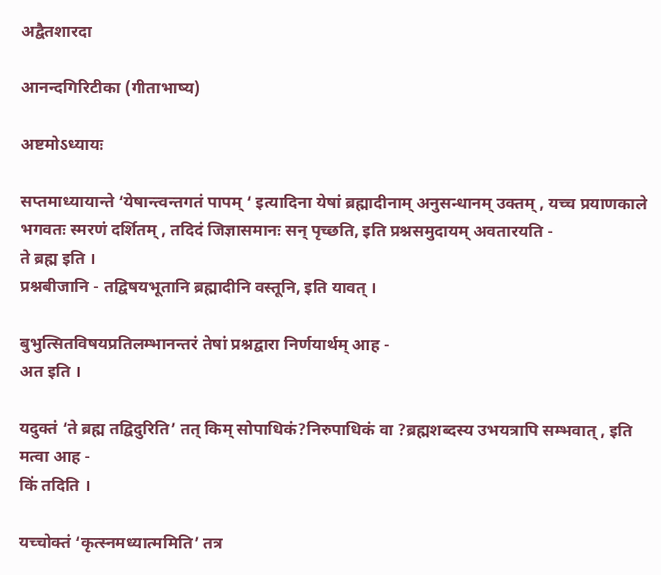अद्वैतशारदा

आनन्दगिरिटीका (गीताभाष्य)

अष्टमोऽध्यायः

सप्तमाध्यायान्ते ‘येषान्त्वन्तगतं पापम् ‘ इत्यादिना येषां ब्रह्मादीनाम् अनुसन्धानम् उक्तम् , यच्च प्रयाणकाले भगवतः स्मरणं दर्शितम् , तदिदं जिज्ञासमानः सन् पृच्छति, इति प्रश्नसमुदायम् अवतारयति -
ते ब्रह्म इति ।
प्रश्नबीजानि - तद्विषयभूतानि ब्रह्मादीनि वस्तूनि, इति यावत् ।

बुभुत्सितविषयप्रतिलम्भानन्तरं तेषां प्रश्नद्वारा निर्णयार्थम् आह -
अत इति ।

यदुक्तं ‘ते ब्रह्म तद्विदुरिति’ तत् किम् सोपाधिकं?निरुपाधिकं वा ?ब्रह्मशब्दस्य उभयत्रापि सम्भवात् , इति मत्वा आह -
किं तदिति ।

यच्चोक्तं ‘कृत्स्नमध्यात्ममिति’ तत्र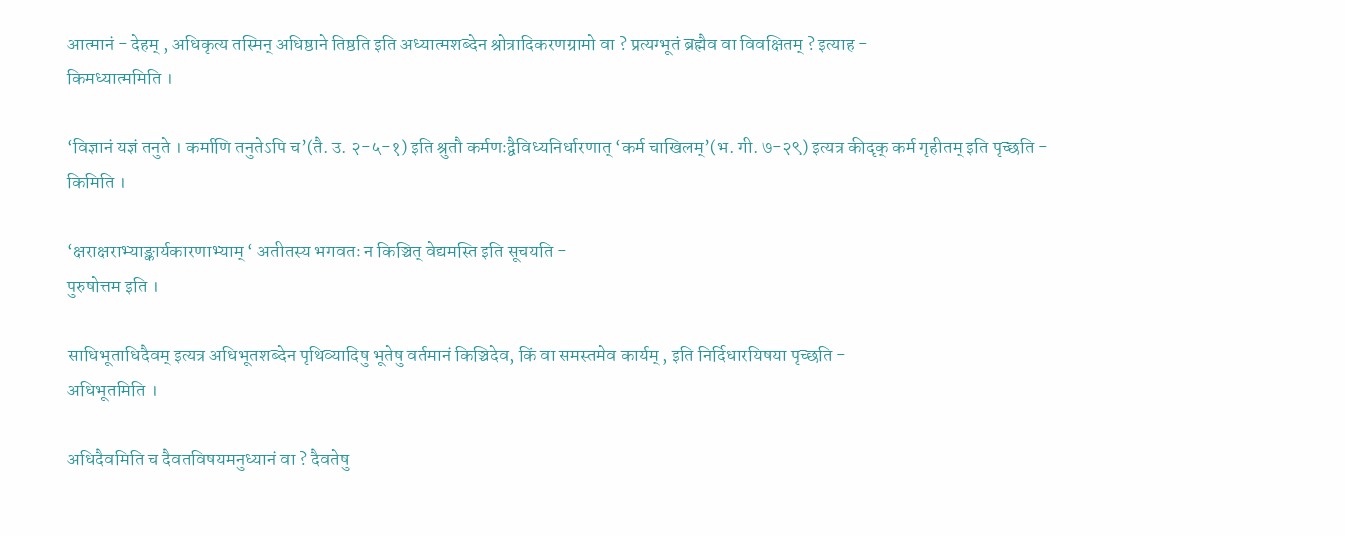आत्मानं - देहम् , अधिकृत्य तस्मिन् अधिष्ठाने तिष्ठति इति अध्यात्मशब्देन श्रोत्रादिकरणग्रामो वा ? प्रत्यग्भूतं ब्रह्मैव वा विवक्षितम् ? इत्याह -
किमध्यात्ममिति ।

‘विज्ञानं यज्ञं तनुते । कर्माणि तनुतेऽपि च’(तै. उ. २-५-१) इति श्रुतौ कर्मणःद्वैविध्यनिर्धारणात् ‘कर्म चाखिलम्’(भ. गी. ७-२९) इत्यत्र कीदृक् कर्म गृहीतम् इति पृच्छति -
किमिति ।

‘क्षराक्षराभ्याङ्कार्यकारणाभ्याम् ‘ अतीतस्य भगवतः न किञ्चित् वेद्यमस्ति इति सूचयति -
पुरुषोत्तम इति ।

साधिभूताधिदैवम् इत्यत्र अधिभूतशब्देन पृथिव्यादिषु भूतेषु वर्तमानं किञ्चिदेव, किं वा समस्तमेव कार्यम् , इति निर्दिधारयिषया पृच्छति -
अधिभूतमिति ।

अधिदैवमिति च दैवतविषयमनुध्यानं वा ? दैवतेषु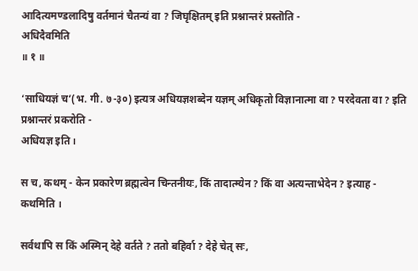आदित्यमण्डलादिषु वर्तमानं चैतन्यं वा ? जिघृक्षितम् इति प्रश्नान्तरं प्रस्तॊति -
अधिदैवमिति
॥ १ ॥

‘साधियज्ञं च’(भ. गी. ७-३०) इत्यत्र अधियज्ञशब्देन यज्ञम् अधिकृतो विज्ञानात्मा वा ? परदेवता वा ? इति प्रश्नान्तरं प्रकरोति -
अधियज्ञ इति ।

स च, कथम् - केन प्रकारेण ब्रह्मत्वेन चिन्तनीयः, किं तादात्म्येन ? किं वा अत्यन्ताभेदेन ? इत्याह -
कथमिति ।

सर्वथापि स किं अस्मिन् देहे वर्तते ? ततो बहिर्वा ? देहे चेत् सः,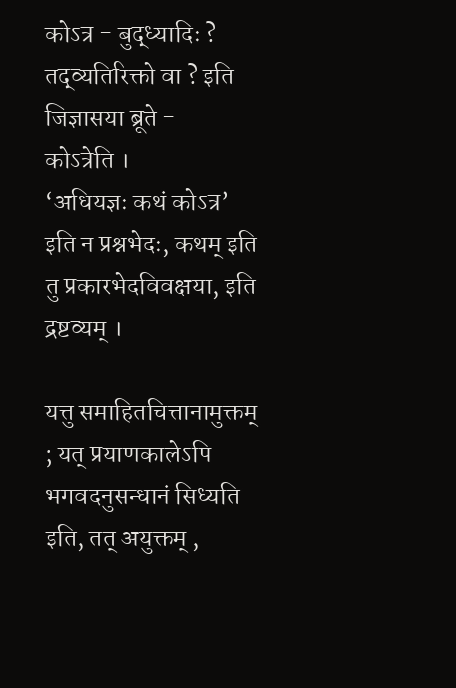कोऽत्र - बुद्ध्यादिः ? तद्व्यतिरिक्तो वा ? इति जिज्ञासया ब्रूते -
कोऽत्रेति ।
‘अधियज्ञः कथं कोऽत्र’ इति न प्रश्नभेदः, कथम् इति तु प्रकारभेदविवक्षया, इति द्रष्टव्यम् ।

यत्तु समाहितचित्तानामुक्तम् ; यत् प्रयाणकालेऽपि भगवदनुसन्धानं सिध्यति इति, तत् अयुक्तम् ,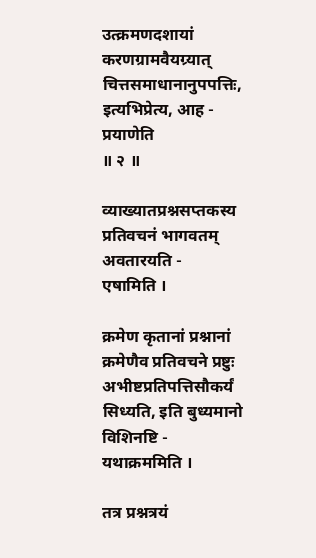उत्क्रमणदशायां करणग्रामवैयग्र्यात् चित्तसमाधानानुपपत्तिः, इत्यभिप्रेत्य, आह -
प्रयाणेति
॥ २ ॥

व्याख्यातप्रश्नसप्तकस्य प्रतिवचनं भागवतम् अवतारयति -
एषामिति ।

क्रमेण कृतानां प्रश्नानां क्रमेणैव प्रतिवचने प्रष्टुः अभीष्टप्रतिपत्तिसौकर्यं सिध्यति, इति बुध्यमानो विशिनष्टि -
यथाक्रममिति ।

तत्र प्रश्नत्रयं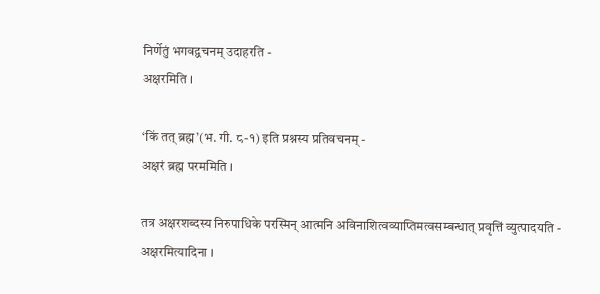निर्णेतुं भगवद्वचनम् उदाहरति -
अक्षरमिति ।

‘किं तत् ब्रह्म’(भ. गी. ८-१) इति प्रश्नस्य प्रतिवचनम् -
अक्षरं ब्रह्म परममिति ।

तत्र अक्षरशब्दस्य निरुपाधिके परस्मिन् आत्मनि अविनाशित्वव्याप्तिमत्वसम्बन्धात् प्रवृत्तिं व्युत्पादयति -
अक्षरमित्यादिना ।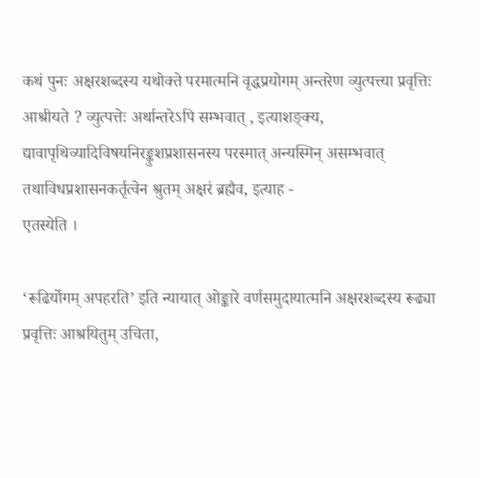कथं पुनः अक्षरशब्दस्य यथोक्ते परमात्मनि वृद्धप्रयोगम् अन्तरेण व्युत्पत्त्या प्रवृत्तिः आश्रीयते ? व्युत्पत्तेः अर्थान्तरेऽपि सम्भवात् , इत्याशङ्क्य, द्यावापृथिव्यादिविषयनिरङ्कुशप्रशासनस्य परस्मात् अन्यस्मिन् असम्भवात् तथाविधप्रशासनकर्तृत्वेन श्रुतम् अक्षरं ब्रह्मैव, इत्याह -
एतस्येति ।

‘रूढिर्योगम् अपहरति’ इति न्यायात् ओङ्कारे वर्णसमुदायात्मनि अक्षरशब्दस्य रूढ्या प्रवृत्तिः आश्रयितुम् उचिता,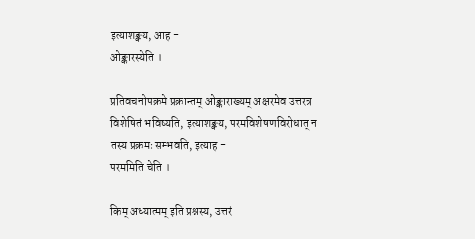इत्याशङ्क्य, आह -
ओङ्कारस्येति ।

प्रतिवचनोपक्रमे प्रक्रान्तम् ओङ्काराख्यम् अक्षरमेव उत्तरत्र विशेषितं भविष्यति, इत्याशङ्क्य, परमविशेषणविरोधात् न तस्य प्रक्रमः सम्भवति, इत्याह -
परममिति चेति ।

किम् अध्यात्मम् इति प्रश्नस्य, उत्तरं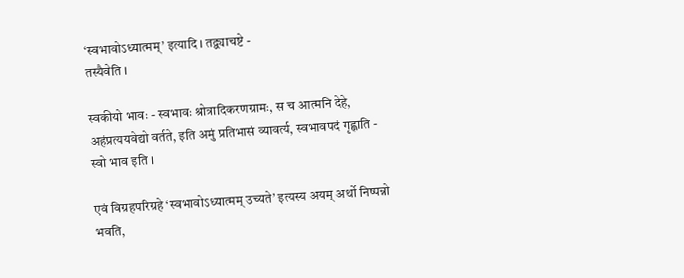‘स्वभावोऽध्यात्मम्’ इत्यादि । तद्व्याचष्टे -
तस्यैवेति ।

स्वकीयो भावः - स्वभावः श्रोत्रादिकरणग्रामः, स च आत्मनि देहे, अहंप्रत्ययवेद्यो वर्तते, इति अमुं प्रतिभासं व्यावर्त्य, स्वभावपदं गृह्णाति -
स्वो भाव इति ।

एवं विग्रहपरिग्रहे ‘स्वभावोऽध्यात्मम् उच्यते’ इत्यस्य अयम् अर्थो निष्पन्नो भवति,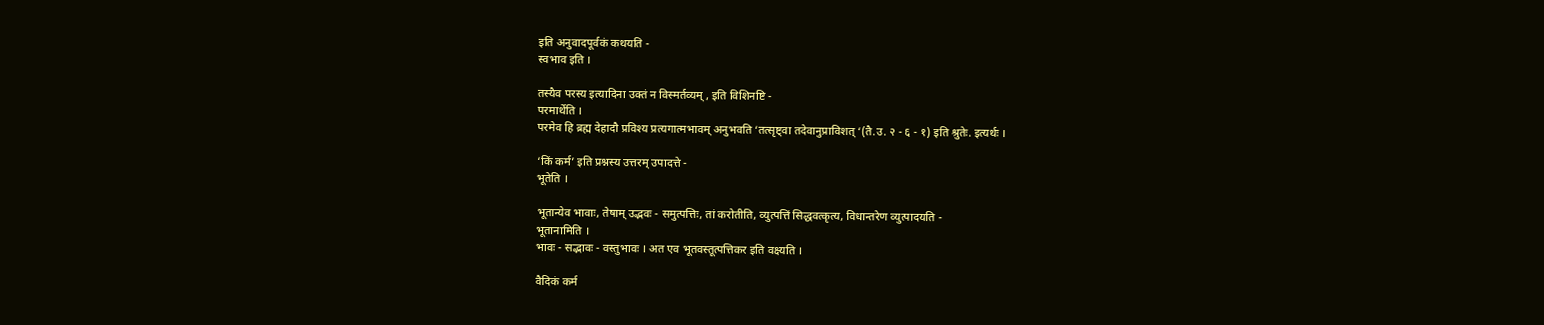इति अनुवादपूर्वकं कथयति -
स्वभाव इति ।

तस्यैव परस्य इत्यादिना उक्तं न विस्मर्तव्यम् , इति विशिनष्टि -
परमार्थेति ।
परमेव हि ब्रह्म देहादौ प्रविश्य प्रत्यगात्मभावम् अनुभवति ‘तत्सृष्ट्वा तदेवानुप्राविशत् ‘(तै.उ. २ - ६ - १) इति श्रुतेः. इत्यर्थः ।

‘किं कर्म’ इति प्रश्नस्य उत्तरम् उपादत्ते -
भूतेति ।

भूतान्येव भावाः, तेषाम् उद्भवः - समुत्पत्तिः, तां करोतीति, व्युत्पत्तिं सिद्धवत्कृत्य, विधान्तरेण व्युत्पादयति -
भूतानामिति ।
भावः - सद्भावः - वस्तुभावः । अत एव भूतवस्तूत्पत्तिकर इति वक्ष्यति ।

वैदिकं कर्म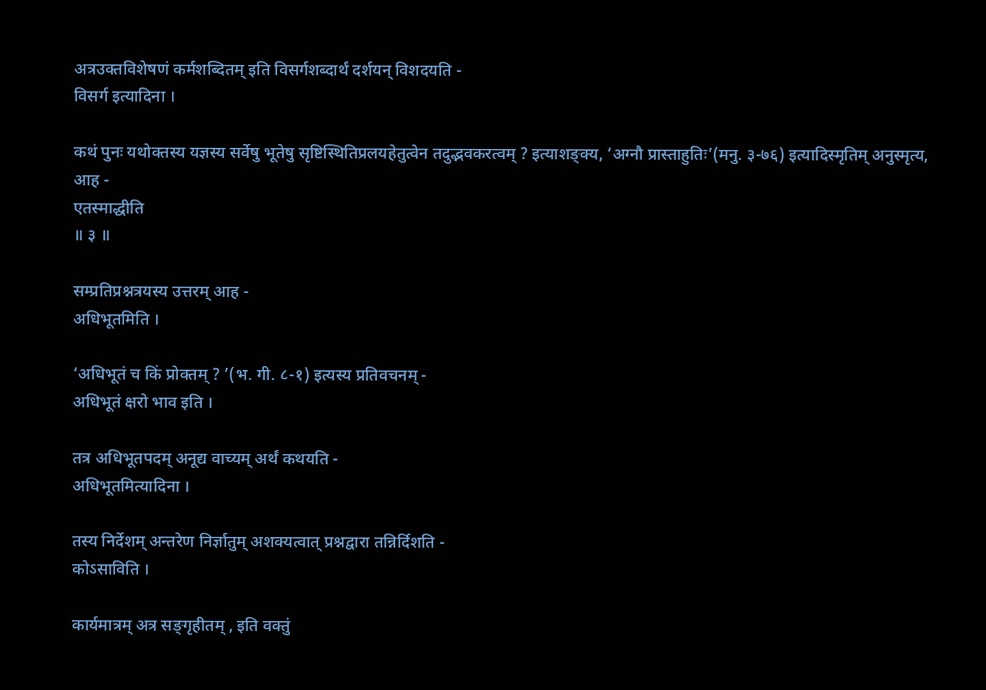अत्रउक्तविशेषणं कर्मशब्दितम् इति विसर्गशब्दार्थं दर्शयन् विशदयति -
विसर्ग इत्यादिना ।

कथं पुनः यथोक्तस्य यज्ञस्य सर्वेषु भूतेषु सृष्टिस्थितिप्रलयहेतुत्वेन तदुद्भवकरत्वम् ? इत्याशङ्क्य, ‘अग्नौ प्रास्ताहुतिः’(मनु. ३-७६) इत्यादिस्मृतिम् अनुस्मृत्य, आह -
एतस्माद्धीति
॥ ३ ॥

सम्प्रतिप्रश्नत्रयस्य उत्तरम् आह -
अधिभूतमिति ।

‘अधिभूतं च किं प्रोक्तम् ? ’(भ. गी. ८-१) इत्यस्य प्रतिवचनम् -
अधिभूतं क्षरो भाव इति ।

तत्र अधिभूतपदम् अनूद्य वाच्यम् अर्थं कथयति -
अधिभूतमित्यादिना ।

तस्य निर्देशम् अन्तरेण निर्ज्ञातुम् अशक्यत्वात् प्रश्नद्वारा तन्निर्दिशति -
कोऽसाविति ।

कार्यमात्रम् अत्र सङ्गृहीतम् , इति वक्तुं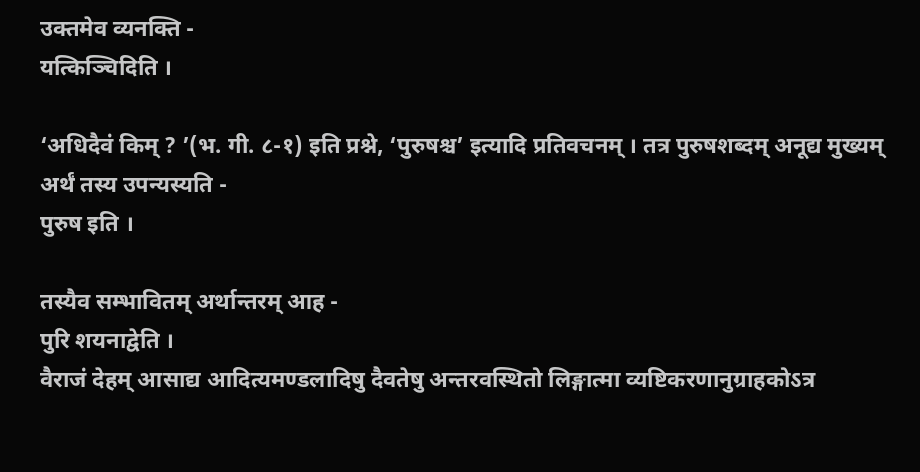उक्तमेव व्यनक्ति -
यत्किञ्चिदिति ।

‘अधिदैवं किम् ? ’(भ. गी. ८-१) इति प्रश्ने, ‘पुरुषश्च’ इत्यादि प्रतिवचनम् । तत्र पुरुषशब्दम् अनूद्य मुख्यम् अर्थं तस्य उपन्यस्यति -
पुरुष इति ।

तस्यैव सम्भावितम् अर्थान्तरम् आह -
पुरि शयनाद्वेति ।
वैराजं देहम् आसाद्य आदित्यमण्डलादिषु दैवतेषु अन्तरवस्थितो लिङ्गात्मा व्यष्टिकरणानुग्राहकोऽत्र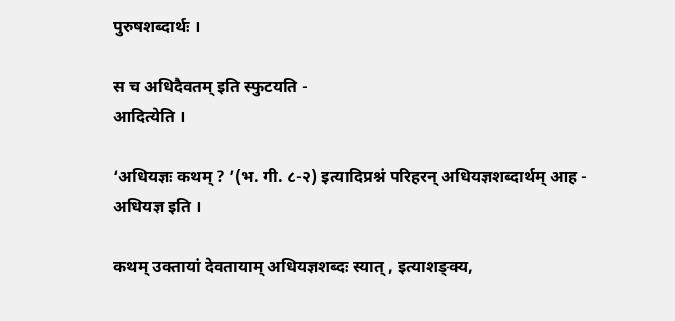पुरुषशब्दार्थः ।

स च अधिदैवतम् इति स्फुटयति -
आदित्येति ।

‘अधियज्ञः कथम् ? ’(भ. गी. ८-२) इत्यादिप्रश्नं परिहरन् अधियज्ञशब्दार्थम् आह -
अधियज्ञ इति ।

कथम् उक्तायां देवतायाम् अधियज्ञशब्दः स्यात् , इत्याशङ्क्य,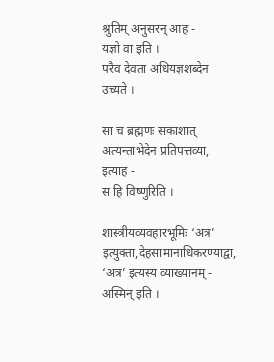श्रुतिम् अनुसरन् आह -
यज्ञो वा इति ।
परैव देवता अधियज्ञशब्देन उच्यते ।

सा च ब्रह्मणः सकाशात् अत्यन्ताभेदेन प्रतिपत्तव्या, इत्याह -
स हि विष्णुरिति ।

शास्त्रीयव्यवहारभूमिः ‘अत्र’ इत्युक्ता,देहसामानाधिकरण्याद्वा, ‘अत्र’ इत्यस्य व्याख्यानम् -
अस्मिन् इति ।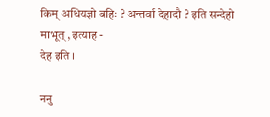किम् अधियज्ञो बहिः ? अन्तर्वा देहादौ ? इति सन्देहो माभूत् , इत्याह -
देह इति ।

ननु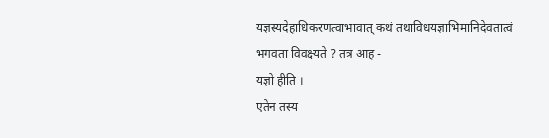यज्ञस्यदेहाधिकरणत्वाभावात् कथं तथाविधयज्ञाभिमानिदेवतात्वं भगवता विवक्ष्यते ? तत्र आह -
यज्ञो हीति ।
एतेन तस्य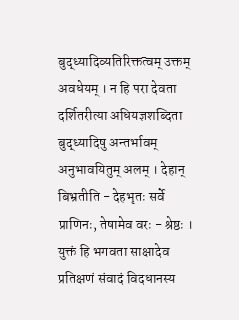बुद्ध्यादिव्यतिरिक्तत्वम् उक्तम् अवधेयम् । न हि परा देवता दर्शितरीत्या अधियज्ञशब्दिता बुद्ध्यादिषु अन्तर्भावम् अनुभावयितुम् अलम् । देहान् बिभ्रतीति - देहभृतः सर्वे प्राणिनः, तेषामेव वरः - श्रेष्ठः । युक्तं हि भगवता साक्षादेव प्रतिक्षणं संवादं विदधानस्य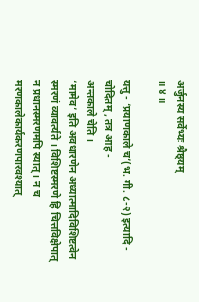अर्जुनस्य सर्वेभ्यः श्रैष्ठ्यम्
॥ ४ ॥

यत्तु - ‘प्रयाणकाले च’(भ. गी. ८-२) इत्यादि - चोदितम् , तत्र आह -
अन्तकाले चेति ।
‘मामेव’ इति अवधारणेन अध्यात्मादिविशिष्टत्वेन स्मरणं व्यावर्त्यते । विशिष्टस्मरणे हि चित्तविक्षेपात् न प्रधानस्मरणमपि स्यात् । न च मरणकालेकार्यकरणपारवश्यात्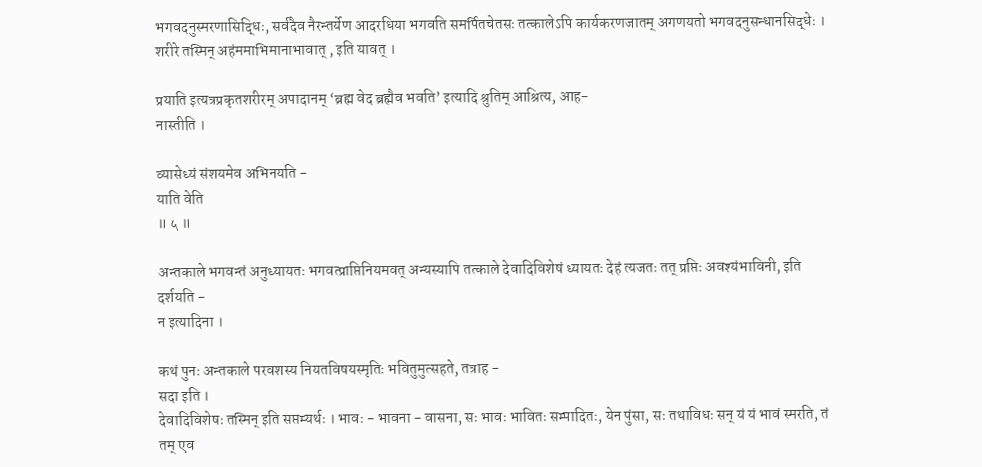भगवदनुस्मरणासिद्धिः, सर्वदैव नैरन्तर्येण आदरधिया भगवति समर्पितचेतसः तत्कालेऽपि कार्यकरणजातम् अगणयतो भगवदनुसन्धानसिद्धेः । शरीरे तस्मिन् अहंममाभिमानाभावात् , इति यावत् ।

प्रयाति इत्यत्रप्रकृतशरीरम् अपादानम् ‘ब्रह्म वेद ब्रह्मैव भवति’ इत्यादि श्रुतिम् आश्रित्य, आह-
नास्तीति ।

व्यासेध्यं संशयमेव अभिनयति -
याति वेति
॥ ५ ॥

अन्तकाले भगवन्तं अनुध्यायतः भगवत्प्राप्तिनियमवत् अन्यस्यापि तत्काले देवादिविशेषं ध्यायतः देहं त्यजतः तत् प्रप्तिः अवश्यंभाविनी, इति दर्शयति -
न इत्यादिना ।

कथं पुनः अन्तकाले परवशस्य नियतविषयस्मृतिः भवितुमुत्सहते, तत्राह -
सदा इति ।
देवादिविशेषः तस्मिन् इति सप्तम्यर्थः । भावः - भावना - वासना, सः भावः भावितः सम्पादितः, येन पुंसा, सः तथाविधः सन् यं यं भावं स्मरति, तं तम् एव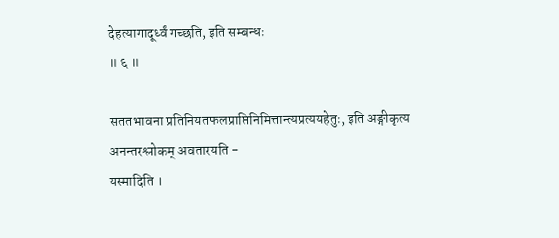देहत्यागादूर्ध्वं गच्छति, इति सम्बन्धः
॥ ६ ॥

सततभावना प्रतिनियतफलप्राप्तिनिमित्तान्त्यप्रत्ययहेतुः, इति अङ्गीकृत्य अनन्तरश्लोकम् अवतारयति -
यस्मादिति ।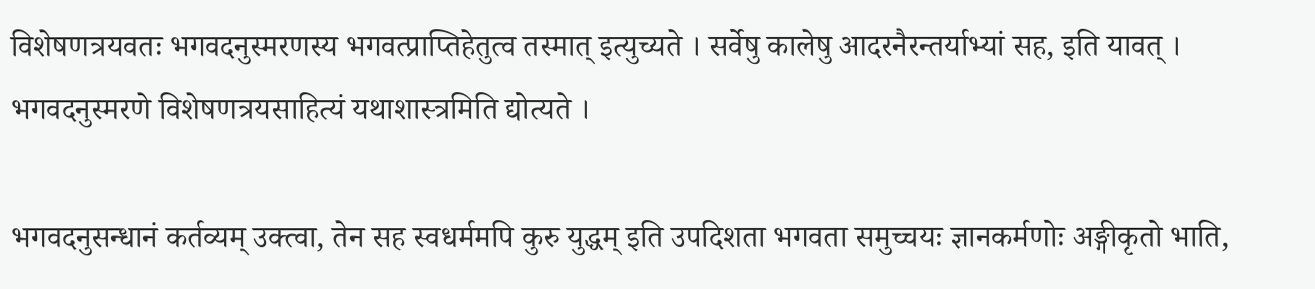विशेषणत्रयवतः भगवदनुस्मरणस्य भगवत्प्राप्तिहेतुत्व तस्मात् इत्युच्यते । सर्वेषु कालेषु आदरनैरन्तर्याभ्यां सह, इति यावत् । भगवदनुस्मरणे विशेषणत्रयसाहित्यं यथाशास्त्रमिति द्योत्यते ।

भगवदनुसन्धानं कर्तव्यम् उक्त्वा, तेन सह स्वधर्ममपि कुरु युद्धम् इति उपदिशता भगवता समुच्चयः ज्ञानकर्मणोः अङ्गीकृतो भाति,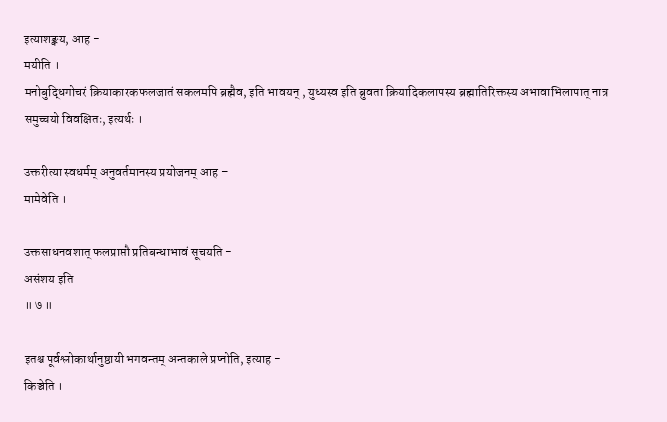इत्याशङ्क्य, आह -
मयीति ।
मनोबुद्धिगोचरं क्रियाकारकफलजातं सकलमपि ब्रह्मैव, इति भावयन् , युध्यस्व इति ब्रुवता क्रियादिकलापस्य ब्रह्मातिरिक्तस्य अभावाभिलापात् नात्र समुच्चयो विवक्षितः, इत्यर्थः ।

उक्तरीत्या स्वधर्मम् अनुवर्तमानस्य प्रयोजनम् आह –
मामेवेति ।

उक्तसाधनवशात् फलप्राप्तौ प्रतिबन्धाभावं सूचयति -
असंशय इति
॥ ७ ॥

इतश्च पूर्वश्लोकार्थानुष्ठायी भगवन्तम् अन्तकाले प्रप्नोति, इत्याह -
किञ्चेति ।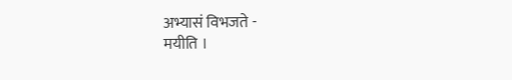अभ्यासं विभजते -
मयीति ।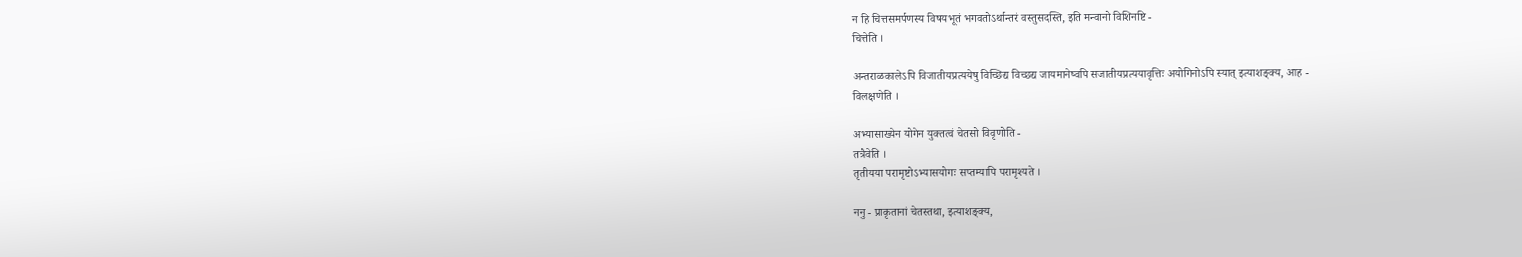न हि चित्तसमर्पणस्य विषयभूतं भगवतोऽर्थान्तरं वस्तुसदस्ति, इति मन्वानो विशिनष्टि -
चित्तेति ।

अन्तराळकालेऽपि विजातीयप्रत्ययेषु विच्छिद्य विच्छद्य जायमानेष्वपि सजातीयप्रत्ययावृत्तिः अयोगिनोऽपि स्यात् इत्याशङ्क्य, आह -
विलक्षणेति ।

अभ्यासाख्येन योगेन युक्तत्वं चेतसो विवृणोति -
तत्रैवेति ।
तृतीयया परामृष्टोऽभ्यासयोगः सप्तम्यापि परामृश्यते ।

ननु - प्राकृतानां चेतस्तथा, इत्याशङ्क्य,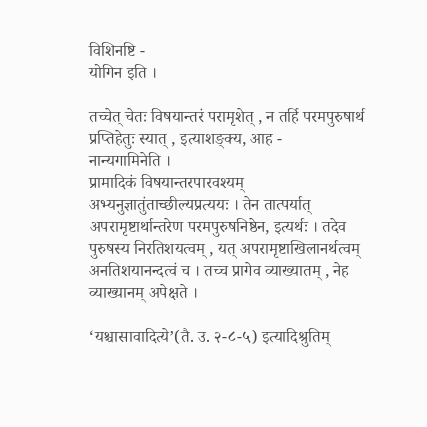विशिनष्टि -
योगिन इति ।

तच्चेत् चेतः विषयान्तरं परामृशेत् , न तर्हि परमपुरुषार्थ प्रप्तिहेतुः स्यात् , इत्याशङ्क्य, आह -
नान्यगामिनेति ।
प्रामादिकं विषयान्तरपारवश्यम् अभ्यनुज्ञातुंताच्छील्यप्रत्ययः । तेन तात्पर्यात् अपरामृष्टार्थान्तरेण परमपुरुषनिष्ठेन, इत्यर्थः । तदेव पुरुषस्य निरतिशयत्वम् , यत् अपरामृष्टाखिलानर्थत्वम् अनतिशयानन्दत्वं च । तच्च प्रागेव व्याख्यातम् , नेह व्याख्यानम् अपेक्षते ।

‘यश्चासावादित्ये’(तै. उ. २-८-५) इत्यादिश्रुतिम्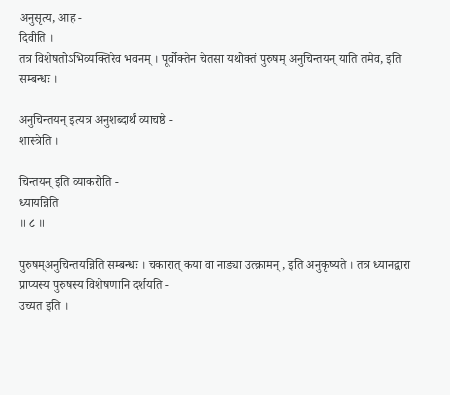अनुसृत्य, आह -
दिवीति ।
तत्र विशेषतोऽभिव्यक्तिरेव भवनम् । पूर्वोक्तेन चेतसा यथोक्तं पुरुषम् अनुचिन्तयन् याति तमेव, इति सम्बन्धः ।

अनुचिन्तयन् इत्यत्र अनुशब्दार्थं व्याचष्ठे -
शास्त्रेति ।

चिन्तयन् इति व्याकरोति -
ध्यायन्निति
॥ ८ ॥

पुरुषम्अनुचिन्तयन्निति सम्बन्धः । चकारात् कया वा नाड्या उत्क्रामन् , इति अनुकृष्यते । तत्र ध्यानद्वारा प्राप्यस्य पुरुषस्य विशेषणानि दर्शयति -
उच्यत इति ।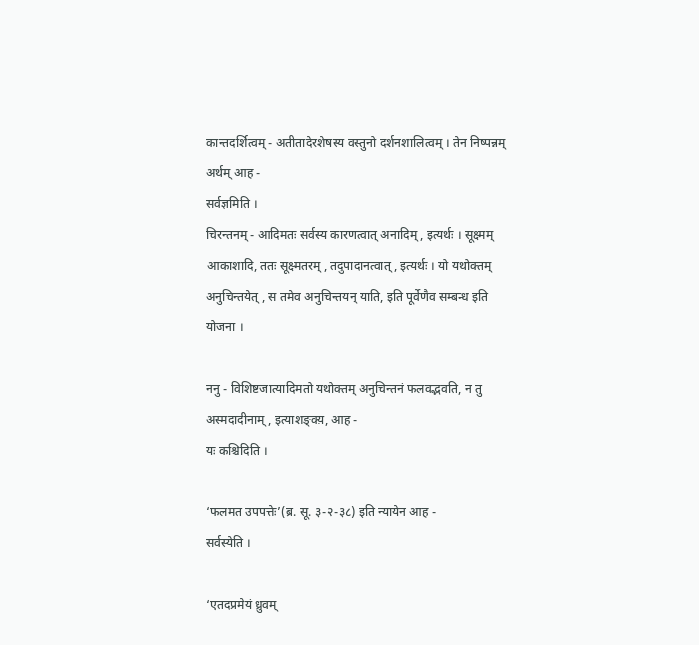कान्तदर्शित्वम् - अतीतादेरशेषस्य वस्तुनो दर्शनशालित्वम् । तेन निष्पन्नम् अर्थम् आह -
सर्वज्ञमिति ।
चिरन्तनम् - आदिमतः सर्वस्य कारणत्वात् अनादिम् , इत्यर्थः । सूक्ष्मम् आकाशादि, ततः सूक्ष्मतरम् , तदुपादानत्वात् , इत्यर्थः । यो यथोक्तम् अनुचिन्तयेत् , स तमेव अनुचिन्तयन् याति, इति पूर्वेणैव सम्बन्ध इति योजना ।

ननु - विशिष्टजात्यादिमतो यथोक्तम् अनुचिन्तनं फलवद्भवति, न तु अस्मदादीनाम् , इत्याशङ्क्य़, आह -
यः कश्चिदिति ।

‘फलमत उपपत्तेः’(ब्र. सू. ३-२-३८) इति न्यायेन आह -
सर्वस्येति ।

‘एतदप्रमेयं ध्रुवम्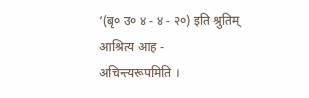‘(बृ० उ० ४ - ४ - २०) इति श्रुतिम् आश्रित्य आह -
अचिन्त्यरूपमिति ।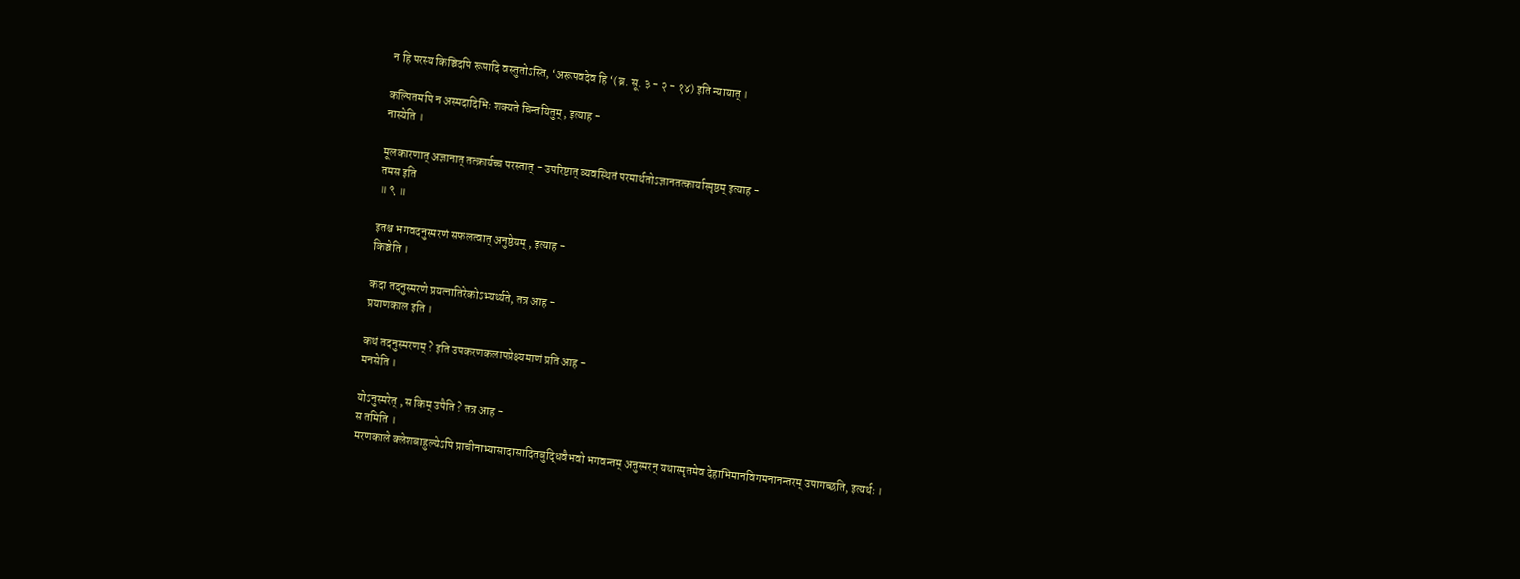न हि परस्य किञ्चिदपि रूपादि वस्तुतोऽस्ति, ‘अरूपवदेव हि ‘(ब्र. सू. ३ - २ - १४) इति न्यायात् ।

कल्पितमपि न अस्मदादिभिः शक्यते चिन्तयितुम् , इत्याह -
नास्येति ।

मूलकारणात् अज्ञानात् तत्क्रार्यच्च परस्तात् - उपरिष्टात् व्यवस्थितं परमार्थतोऽज्ञानतत्कार्यास्पृष्ठम् इत्याह -
तमस इति
॥ ९ ॥

इतश्च भगवदनुस्मरणं सफलत्वात् अनुष्ठेयम् , इत्याह -
किञ्चेति ।

कदा तदनुस्मरणे प्रयत्नातिरेकोऽभ्यर्थ्यते, तत्र आह -
प्रयाणकाल इति ।

कथं तदनुस्मरणम् ? इति उपकरणकलापप्रेक्ष्यमाणं प्रति आह -
मनसेति ।

योऽनुस्मरेत् , स किम् उपैति ? तत्र आह -
स तमिति ।
मरणकाले क्लेशबाहुल्येऽपि प्राचीनाभ्यासादासादितबुद्धिवैभवो भगवन्तम् अऩुस्मरन् यथास्मृतमेव देहाभिमानविगमनानन्तरम् उपागच्छति, इत्यर्थः ।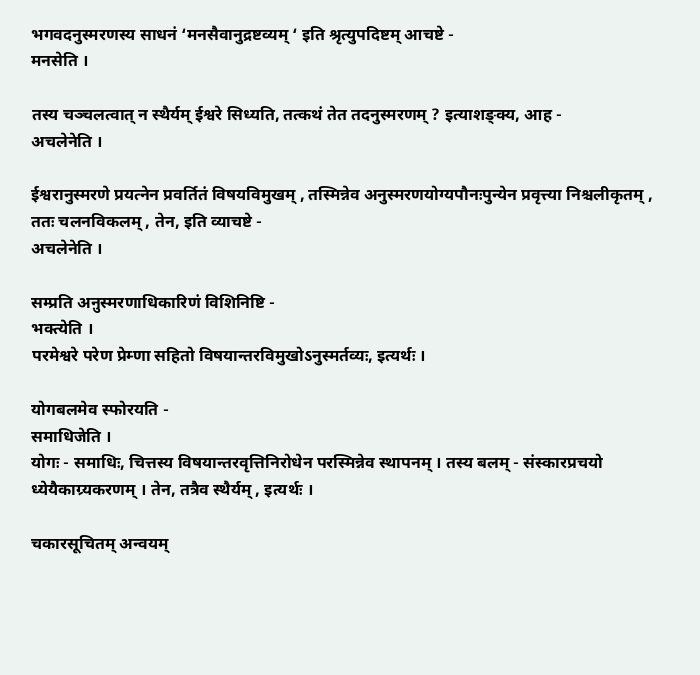भगवदनुस्मरणस्य साधनं ‘मनसैवानुद्रष्टव्यम् ‘ इति श्रृत्युपदिष्टम् आचष्टे -
मनसेति ।

तस्य चञ्चलत्वात् न स्थैर्यम् ईश्वरे सिध्यति, तत्कथं तेत तदनुस्मरणम् ? इत्याशङ्क्य, आह -
अचलेनेति ।

ईश्वरानुस्मरणे प्रयत्नेन प्रवर्तितं विषयविमुखम् , तस्मिन्नेव अनुस्मरणयोग्यपौनःपुन्येन प्रवृत्त्या निश्चलीकृतम् , ततः चलनविकलम् , तेन, इति व्याचष्टे -
अचलेनेति ।

सम्प्रति अऩुस्मरणाधिकारिणं विशिनिष्टि -
भक्त्येति ।
परमेश्वरे परेण प्रेम्णा सहितो विषयान्तरविमुखोऽनुस्मर्तव्यः, इत्यर्थः ।

योगबलमेव स्फोरयति -
समाधिजेति ।
योगः - समाधिः, चित्तस्य विषयान्तरवृत्तिनिरोधेन परस्मिन्नेव स्थापनम् । तस्य बलम् - संस्कारप्रचयो ध्येयैकाग्र्यकरणम् । तेन, तत्रैव स्थैर्यम् , इत्यर्थः ।

चकारसूचितम् अन्वयम्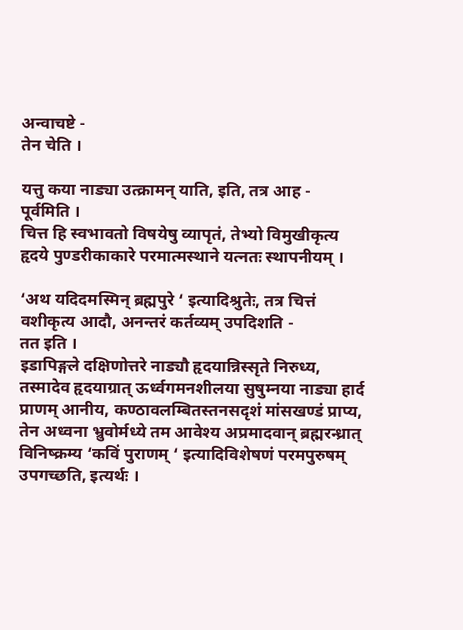अन्वाचष्टे -
तेन चेति ।

यत्तु कया नाड्या उत्क्रामन् याति, इति, तत्र आह -
पूर्वमिति ।
चित्त हि स्वभावतो विषयेषु व्यापृतं, तेभ्यो विमुखीकृत्य हृदये पुण्डरीकाकारे परमात्मस्थाने यत्नतः स्थापनीयम् ।

‘अथ यदिदमस्मिन् ब्रह्मपुरे ‘ इत्यादिश्रुतेः, तत्र चित्तं वशीकृत्य आदौ, अनन्तरं कर्तव्यम् उपदिशति -
तत इति ।
इडापिङ्गले दक्षिणोत्तरे नाड्यौ हृदयान्निस्सृते निरुध्य, तस्मादेव हृदयाग्रात् ऊर्ध्वगमनशीलया सुषुम्नया नाड्या हार्द प्राणम् आनीय, कण्ठावलम्बितस्तनसदृशं मांसखण्डं प्राप्य, तेन अध्वना भ्रुवोर्मध्ये तम आवेश्य अप्रमादवान् ब्रह्मरन्ध्रात् विनिष्क्रम्य ‘कविं पुराणम् ‘ इत्यादिविशेषणं परमपुरुषम् उपगच्छति, इत्यर्थः ।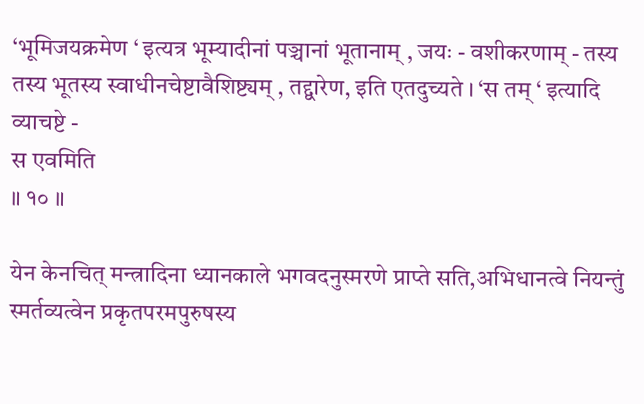‘भूमिजयक्रमेण ‘ इत्यत्र भूम्यादीनां पञ्चानां भूतानाम् , जयः - वशीकरणाम् - तस्य तस्य भूतस्य स्वाधीनचेष्टावैशिष्ट्यम् , तद्द्वारेण, इति एतदुच्यते । ‘स तम् ‘ इत्यादि व्याचष्टे -
स एवमिति
॥ १० ॥

येन केनचित् मन्त्रादिना ध्यानकाले भगवदनुस्मरणे प्राप्ते सति,अभिधानत्वे नियन्तुं स्मर्तव्यत्वेन प्रकृतपरमपुरुषस्य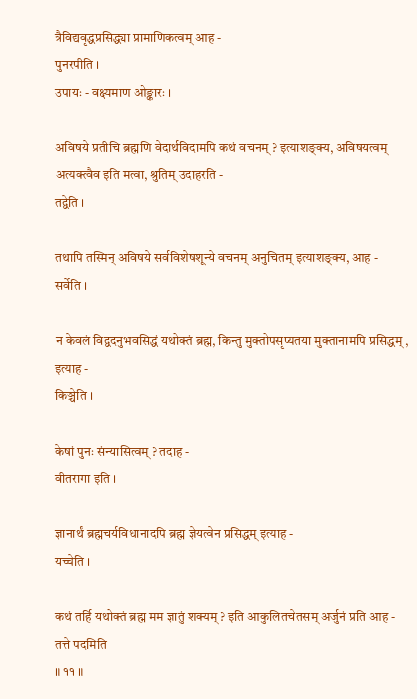त्रैविद्यवृद्धप्रसिद्ध्या प्रामाणिकत्वम् आह -
पुनरपीति ।
उपायः - वक्ष्यमाण ओङ्कारः ।

अविषये प्रतीचि ब्रह्मणि वेदार्थविदामपि कथं वचनम् ? इत्याशङ्क्य, अविषयत्वम् अत्यक्त्वैव इति मत्वा, श्रुतिम् उदाहरति -
तद्वेति ।

तथापि तस्मिन् अविषये सर्वविशेषशून्ये वचनम् अनुचितम् इत्याशङ्क्य, आह -
सर्वेति ।

न केवलं विद्वदनुभवसिद्धं यथोक्तं ब्रह्म, किन्तु मुक्तोपसृप्यतया मुक्तानामपि प्रसिद्धम् , इत्याह -
किञ्चेति ।

केषां पुनः संन्यासित्वम् ? तदाह -
वीतरागा इति ।

ज्ञानार्थं ब्रह्मचर्यविधानादपि ब्रह्म ज्ञेयत्वेन प्रसिद्धम् इत्याह -
यच्चेति ।

कथं तर्हि यथोक्तं ब्रह्म मम ज्ञातुं शक्यम् ? इति आकुलितचेतसम् अर्जुनं प्रति आह -
तत्ते पदमिति
॥ ११ ॥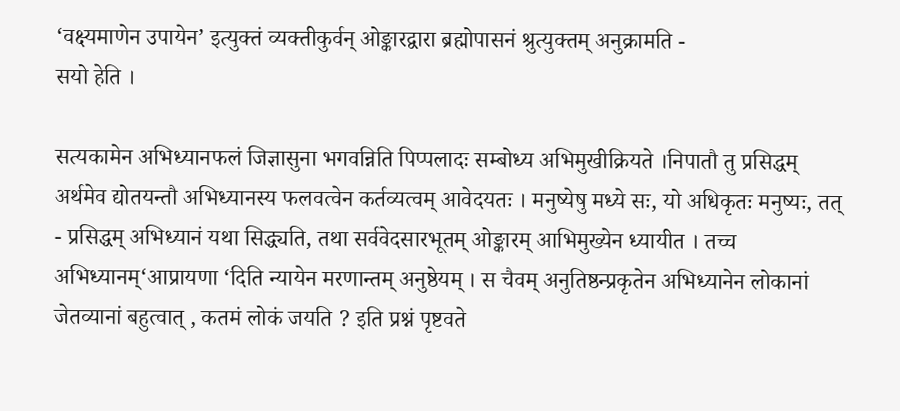‘वक्ष्यमाणेन उपायेन’ इत्युक्तं व्यक्तीकुर्वन् ओङ्कारद्वारा ब्रह्मोपासनं श्रुत्युक्तम् अनुक्रामति -
सयो हेति ।

सत्यकामेन अभिध्यानफलं जिज्ञासुना भगवन्निति पिप्पलादः सम्बोध्य अभिमुखीक्रियते ।निपातौ तु प्रसिद्धम् अर्थमेव द्योतयन्तौ अभिध्यानस्य फलवत्वेन कर्तव्यत्वम् आवेदयतः । मनुष्येषु मध्ये सः, यो अधिकृतः मनुष्यः, तत् - प्रसिद्धम् अभिध्यानं यथा सिद्ध्यति, तथा सर्ववेदसारभूतम् ओङ्कारम् आभिमुख्येन ध्यायीत । तच्च अभिध्यानम्‘आप्रायणा ‘दिति न्यायेन मरणान्तम् अनुष्ठेयम् । स चैवम् अनुतिष्ठन्प्रकृतेन अभिध्यानेन लोकानां जेतव्यानां बहुत्वात् , कतमं लोकं जयति ? इति प्रश्नं पृष्टवते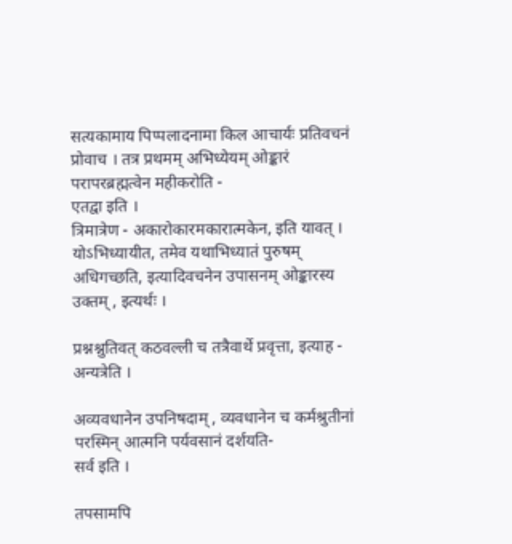सत्यकामाय पिप्पलादनामा किल आचार्यः प्रतिवचनं प्रोवाच । तत्र प्रथमम् अभिध्येयम् ओङ्कारं परापरब्रह्मत्वेन महीकरोति -
एतद्वा इति ।
त्रिमात्रेण - अकारोकारमकारात्मकेन, इति यावत् । योऽभिध्यायीत, तमेव यथाभिध्यातं पुरुषम् अधिगच्छति, इत्यादिवचनेन उपासनम् ओङ्कारस्य उक्तम् , इत्यर्थः ।

प्रश्नश्नुतिवत् कठवल्ली च तत्रैवार्थे प्रवृत्ता, इत्याह -
अन्यत्रेति ।

अव्यवधानेन उपनिषदाम् , व्यवधानेन च कर्मश्रुतीनां परस्मिन् आत्मनि पर्यवसानं दर्शयति-
सर्व इति ।

तपसामपि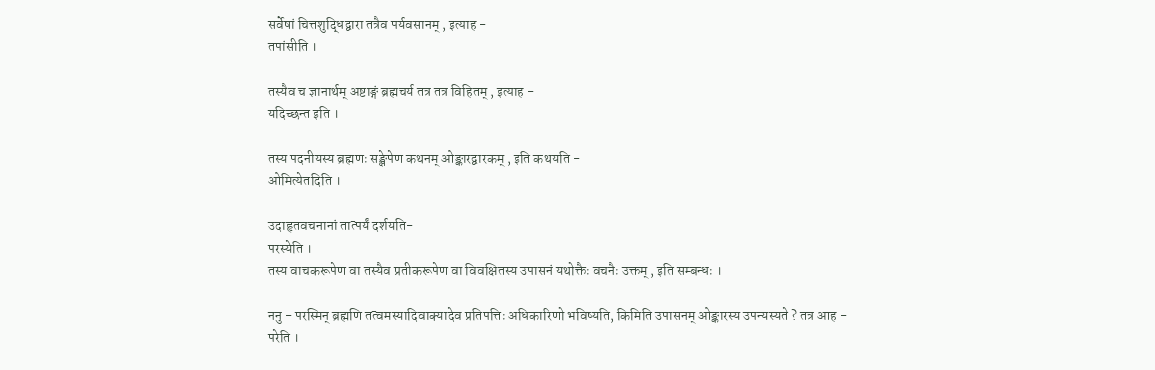सर्वेषां चित्तशुद्धिद्वारा तत्रैव पर्यवसानम् , इत्याह -
तपांसीति ।

तस्यैव च ज्ञानार्थम् अष्टाङ्गं ब्रह्मचर्य तत्र तत्र विहितम् , इत्याह -
यदिच्छन्त इति ।

तस्य पदनीयस्य ब्रह्मणः सङ्क्षेपेण कथनम् ओङ्कारद्वारकम् , इति कथयति -
ओमित्येतदिति ।

उदाहृतवचनानां तात्पर्यं दर्शयति-
परस्येति ।
तस्य वाचकरूपेण वा तस्यैव प्रतीकरूपेण वा विवक्षितस्य उपासनं यथोक्तैः वचनैः उक्तम् , इति सम्बन्धः ।

ननु - परस्मिन् ब्रह्मणि तत्वमस्यादिवाक्यादेव प्रतिपत्तिः अधिकारिणो भविष्यति, किमिति उपासनम् ओङ्कारस्य उपन्यस्यते ? तत्र आह -
परेति ।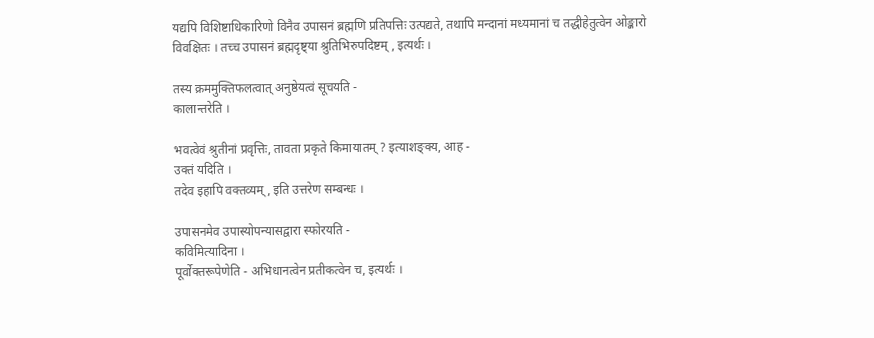यद्यपि विशिष्टाधिकारिणो विनैव उपासनं ब्रह्मणि प्रतिपत्तिः उत्पद्यते, तथापि मन्दानां मध्यमानां च तद्धीहेतुत्वेन ओङ्कारो विवक्षितः । तच्च उपासनं ब्रह्मदृष्ट्या श्रुतिभिरुपदिष्टम् , इत्यर्थः ।

तस्य क्रममुक्तिफलत्वात् अनुष्ठेयत्वं सूचयति -
कालान्तरेति ।

भवत्वेवं श्रुतीनां प्रवृत्तिः, तावता प्रकृते किमायातम् ? इत्याशङ्क्य, आह -
उक्तं यदिति ।
तदेव इहापि वक्तव्यम् , इति उत्तरेण सम्बन्धः ।

उपासनमेव उपास्योपन्यासद्वारा स्फोरयति -
कविमित्यादिना ।
पूर्वोक्तरूपेणेति - अभिधानत्वेन प्रतीकत्वेन च, इत्यर्थः ।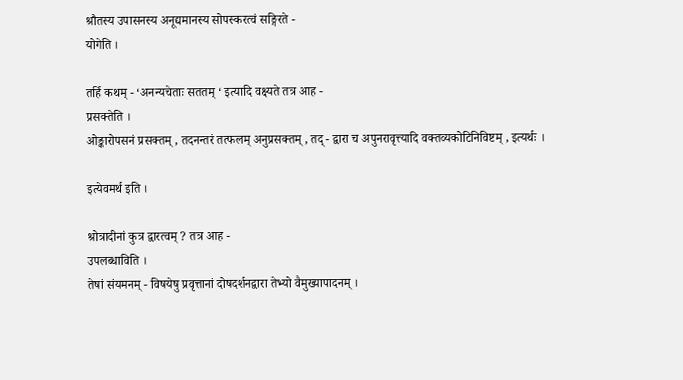श्रौतस्य उपासनस्य अनूद्यमानस्य सोपस्करत्वं सङ्गिरते -
योगेति ।

तर्हि कथम् - ‘अनन्यचेताः सततम् ‘ इत्यादि वक्ष्यते तत्र आह -
प्रसक्तेति ।
ओङ्कारोपसनं प्रसक्तम् , तदनन्तरं तत्फलम् अनुप्रसक्तम् , तद् - द्वारा च अपुनरावृत्त्यादि वक्तव्यकोटिनिविष्टम् , इत्यर्थः ।

इत्येवमर्थ इति ।

श्रोत्रादीनां कुत्र द्वारत्वम् ? तत्र आह -
उपलब्धाविति ।
तेषां संयमनम् - विषयेषु प्रवृत्तानां दोषदर्शनद्वारा तेभ्यो वैमुख्यापादनम् ।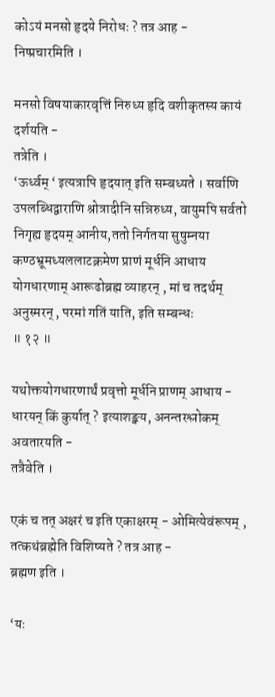कोऽयं मनसो हृदये निरोधः ? तत्र आह -
निष्प्रचारमिति ।

मनसो विषयाकारवृत्तिं निरुध्य हृदि वशीकृतस्य कायं दर्शयति -
तत्रेति ।
‘ऊर्ध्वम् ‘ इत्यत्रापि हृदयात् इति सम्बध्यते । सर्वाणि उपलब्धिद्वाराणि श्रोत्रादीनि सन्निरुध्य, वायुमपि सर्वतो निगृह्य हृदयम् आनीय,ततो निर्गतया सुषुम्नया कण्ठभ्रूमध्यललाटक्रमेण प्राणं मूर्धनि आधाय योगधारणाम् आरूढोब्रह्म व्याहरन् , मां च तदर्थम् अनुस्मरन् , परमां गतिं याति, इति सम्बन्धः
॥ १२ ॥

यथोक्तयोगधारणार्थं प्रवृत्तो मूर्धनि प्राणम् आधाय - धारयन् किं कुर्यात् ? इत्याशङ्क्य, अनन्तरश्लोकम् अवतारयति -
तत्रैवेति ।

एकं च तत् अक्षरं च इति एकाक्षरम् - ओमित्येवंरूपम् , तत्कथंब्रह्मेति विशिष्यते ? तत्र आह -
ब्रह्मण इति ।

‘यः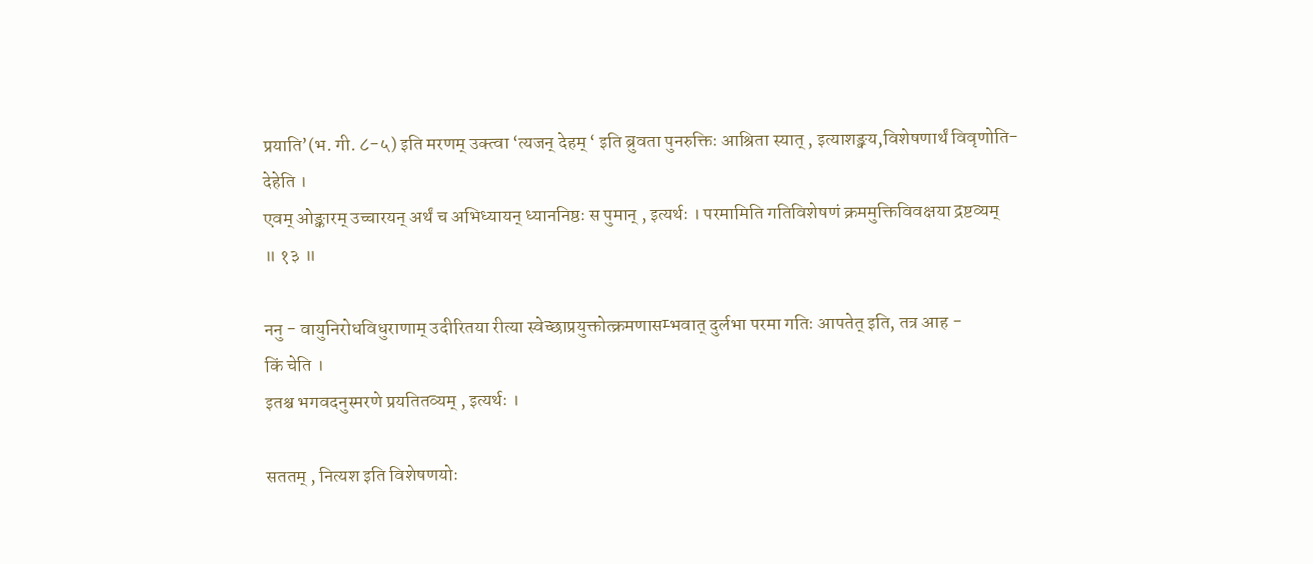प्रयाति’(भ. गी. ८-५) इति मरणम् उक्त्वा ‘त्यजन् देहम् ‘ इति ब्रुवता पुनरुक्तिः आश्रिता स्यात् , इत्याशङ्क्य,विशेषणार्थं विवृणोति-
देहेति ।
एवम् ओङ्कारम् उच्चारयन् अर्थं च अभिध्यायन् ध्याननिष्ठः स पुमान् , इत्यर्थः । परमामिति गतिविशेषणं क्रममुक्तिविवक्षया द्रष्टव्यम्
॥ १३ ॥

ननु - वायुनिरोधविधुराणाम् उदीरितया रीत्या स्वेच्छाप्रयुक्तोत्क्रमणासम्भवात् दुर्लभा परमा गतिः आपतेत् इति, तत्र आह -
किं चेति ।
इतश्च भगवदनुस्मरणे प्रयतितव्यम् , इत्यर्थः ।

सततम् , नित्यश इति विशेषणयोः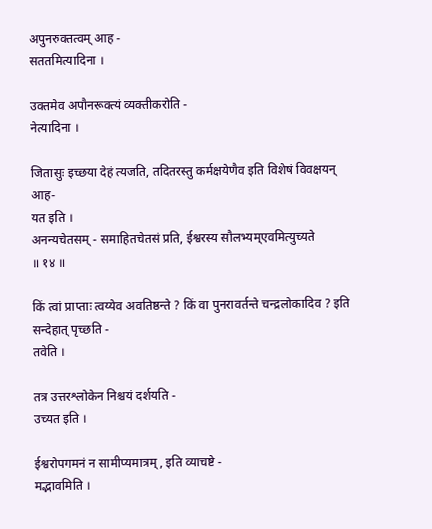अपुनरुक्तत्वम् आह -
सततमित्यादिना ।

उक्तमेव अपौनरूक्त्यं व्यक्तीकरोति -
नेत्यादिना ।

जितासुः इच्छया देहं त्यजति, तदितरस्तु कर्मक्षयेणैव इति विशेषं विवक्षयन् आह-
यत इति ।
अनन्यचेतसम् - समाहितचेतसं प्रति, ईश्वरस्य सौलभ्यम्एवमित्युच्यते
॥ १४ ॥

किं त्वां प्राप्ताः त्वय्येव अवतिष्ठन्ते ? किं वा पुनरावर्तन्ते चन्द्रलोकादिव ? इति सन्देहात् पृच्छति -
तवेति ।

तत्र उत्तरश्लोकेन निश्चयं दर्शयति -
उच्यत इति ।

ईश्वरोपगमनं न सामीप्यमात्रम् , इति व्याचष्टे -
मद्भावमिति ।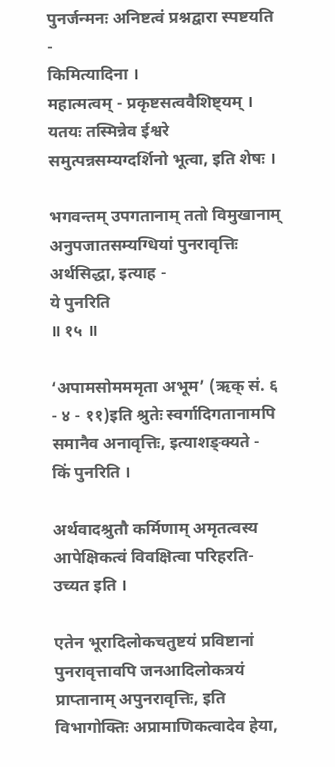पुनर्जन्मनः अनिष्टत्वं प्रश्नद्वारा स्पष्टयति -
किमित्यादिना ।
महात्मत्वम् - प्रकृष्टसत्ववैशिष्ट्यम् । यतयः तस्मिन्नेव ईश्वरे समुत्पन्नसम्यग्दर्शिनो भूत्वा, इति शेषः ।

भगवन्तम् उपगतानाम् ततो विमुखानाम् अनुपजातसम्यग्धियां पुनरावृत्तिः अर्थसिद्धा, इत्याह -
ये पुनरिति
॥ १५ ॥

‘अपामसोमममृता अभूम’ (ऋक् सं. ६ - ४ - ११)इति श्रुतेः स्वर्गादिगतानामपि समानैव अनावृत्तिः, इत्याशङ्क्यते -
किं पुनरिति ।

अर्थवादश्रुतौ कर्मिणाम् अमृतत्वस्य आपेक्षिकत्वं विवक्षित्वा परिहरति-
उच्यत इति ।

एतेन भूरादिलोकचतुष्टयं प्रविष्टानां पुनरावृत्तावपि जनआदिलोकत्रयं प्राप्तानाम् अपुनरावृत्तिः, इति विभागोक्तिः अप्रामाणिकत्वादेव हेया,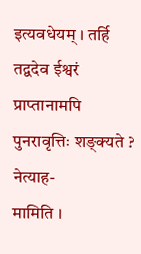इत्यवधेयम् । तर्हि तद्वदेव ईश्वरं प्राप्तानामपि पुनरावृत्तिः शङ्क्यते ? नेत्याह-
मामिति ।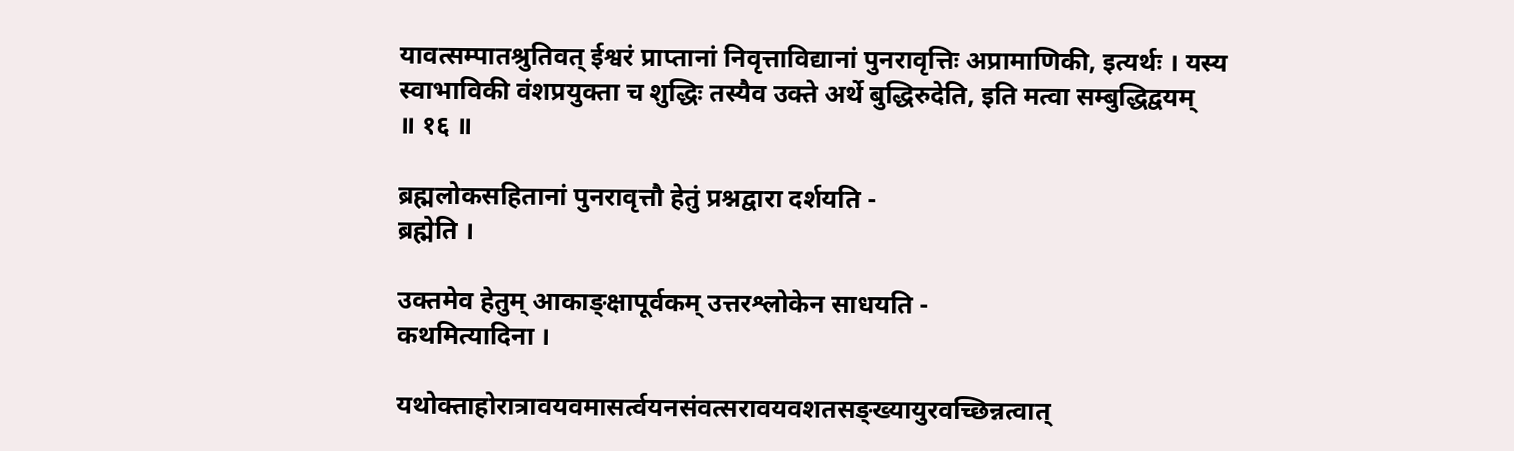यावत्सम्पातश्रुतिवत् ईश्वरं प्राप्तानां निवृत्ताविद्यानां पुनरावृत्तिः अप्रामाणिकी, इत्यर्थः । यस्य स्वाभाविकी वंशप्रयुक्ता च शुद्धिः तस्यैव उक्ते अर्थे बुद्धिरुदेति, इति मत्वा सम्बुद्धिद्वयम्
॥ १६ ॥

ब्रह्मलोकसहितानां पुनरावृत्तौ हेतुं प्रश्नद्वारा दर्शयति -
ब्रह्मेति ।

उक्तमेव हेतुम् आकाङ्क्षापूर्वकम् उत्तरश्लोकेन साधयति -
कथमित्यादिना ।

यथोक्ताहोरात्रावयवमासर्त्वयनसंवत्सरावयवशतसङ्ख्यायुरवच्छिन्नत्वात्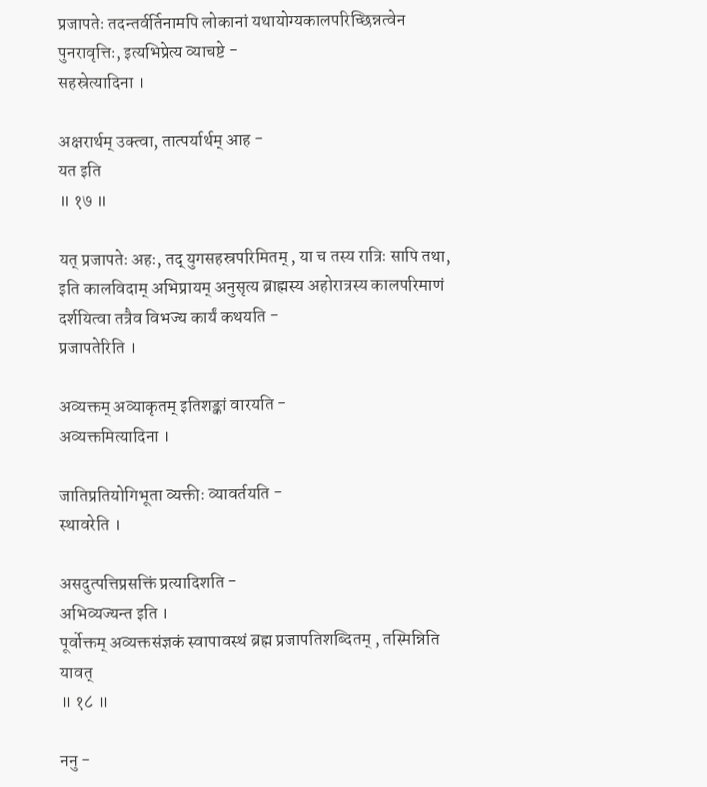प्रजापतेः तदन्तर्वर्तिनामपि लोकानां यथायोग्यकालपरिच्छिन्नत्वेन पुनरावृत्तिः, इत्यभिप्रेत्य व्याचष्टे -
सहस्रेत्यादिना ।

अक्षरार्थम् उक्त्वा, तात्पर्यार्थम् आह -
यत इति
॥ १७ ॥

यत् प्रजापतेः अहः, तद् युगसहस्रपरिमितम् , या च तस्य रात्रिः सापि तथा, इति कालविदाम् अभिप्रायम् अनुसृत्य ब्राह्मस्य अहोरात्रस्य कालपरिमाणं दर्शयित्वा तत्रैव विभज्य कार्यं कथयति -
प्रजापतेरिति ।

अव्यक्तम् अव्याकृतम् इतिशङ्कां वारयति -
अव्यक्तमित्यादिना ।

जातिप्रतियोगिभूता व्यक्तीः व्यावर्तयति -
स्थावरेति ।

असदुत्पत्तिप्रसक्तिं प्रत्यादिशति -
अभिव्यज्यन्त इति ।
पूर्वोक्तम् अव्यक्तसंज्ञकं स्वापावस्थं ब्रह्म प्रजापतिशब्दितम् , तस्मिन्निति यावत्
॥ १८ ॥

ननु -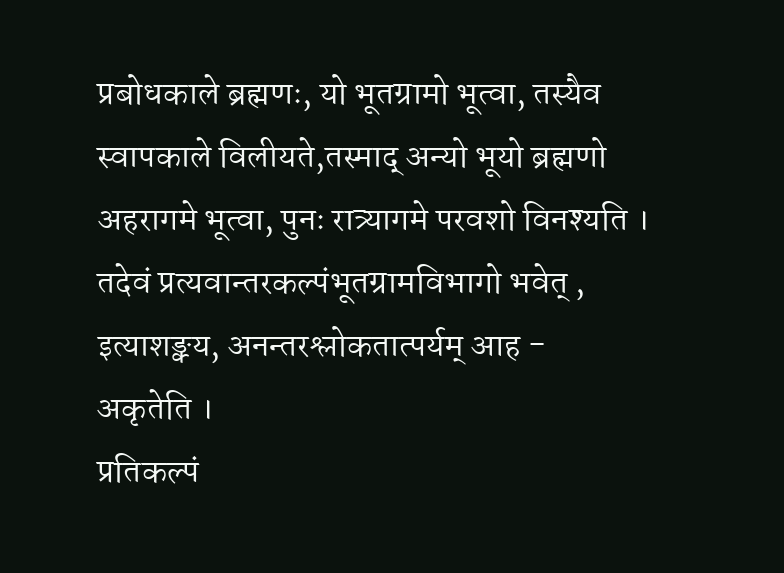प्रबोधकाले ब्रह्मणः, यो भूतग्रामो भूत्वा, तस्यैव स्वापकाले विलीयते,तस्माद् अन्यो भूयो ब्रह्मणो अहरागमे भूत्वा, पुनः रात्र्यागमे परवशो विनश्यति । तदेवं प्रत्यवान्तरकल्पंभूतग्रामविभागो भवेत् , इत्याशङ्क्य, अनन्तरश्लोकतात्पर्यम् आह -
अकृतेति ।
प्रतिकल्पं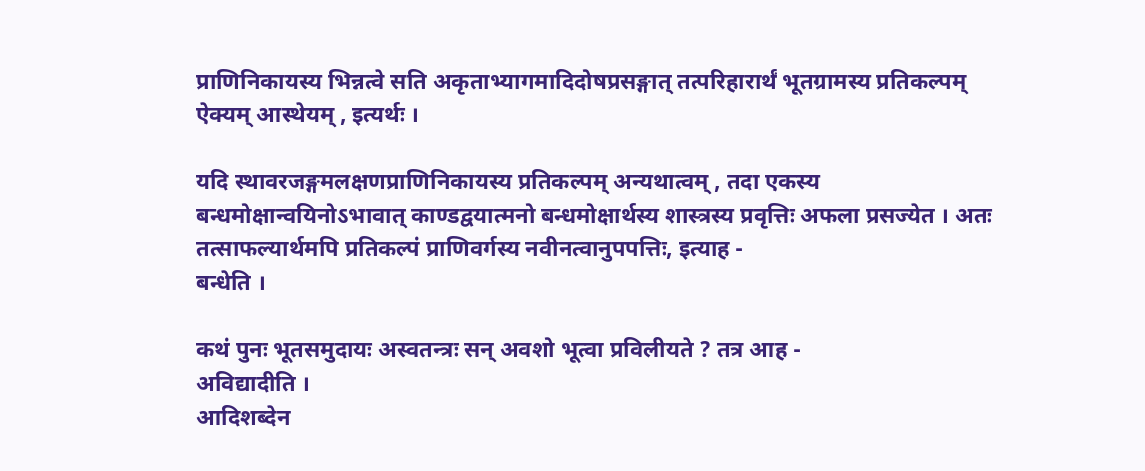प्राणिनिकायस्य भिन्नत्वे सति अकृताभ्यागमादिदोषप्रसङ्गात् तत्परिहारार्थं भूतग्रामस्य प्रतिकल्पम् ऐक्यम् आस्थेयम् , इत्यर्थः ।

यदि स्थावरजङ्गमलक्षणप्राणिनिकायस्य प्रतिकल्पम् अन्यथात्वम् , तदा एकस्य बन्धमोक्षान्वयिनोऽभावात् काण्डद्वयात्मनो बन्धमोक्षार्थस्य शास्त्रस्य प्रवृत्तिः अफला प्रसज्येत । अतः तत्साफल्यार्थमपि प्रतिकल्पं प्राणिवर्गस्य नवीनत्वानुपपत्तिः, इत्याह -
बन्धेति ।

कथं पुनः भूतसमुदायः अस्वतन्त्रः सन् अवशो भूत्वा प्रविलीयते ? तत्र आह -
अविद्यादीति ।
आदिशब्देन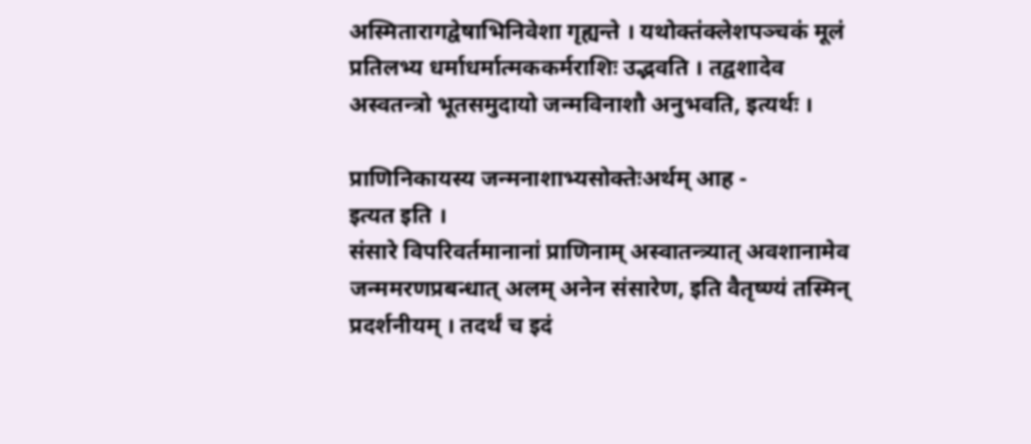अस्मितारागद्वेषाभिनिवेशा गृह्यन्ते । यथोक्तंक्लेशपञ्चकं मूलं प्रतिलभ्य धर्माधर्मात्मककर्मराशिः उद्भवति । तद्वशादेव अस्वतन्त्रो भूतसमुदायो जन्मविनाशौ अनुभवति, इत्यर्थः ।

प्राणिनिकायस्य जन्मनाशाभ्यसोक्तेःअर्थम् आह -
इत्यत इति ।
संसारे विपरिवर्तमानानां प्राणिनाम् अस्वातन्त्र्यात् अवशानामेव जन्ममरणप्रबन्धात् अलम् अनेन संसारेण, इति वैतृष्ण्यं तस्मिन् प्रदर्शनीयम् । तदर्थं च इदं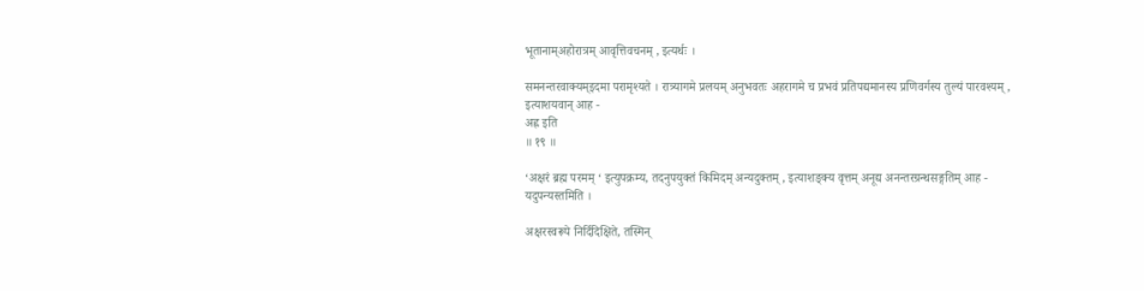भूतानाम्अहोरात्रम् आवृत्तिवचनम् , इत्यर्थः ।

समनन्तरवाक्यम्इदमा परामृश्यते । रात्र्यागमे प्रलयम् अनुभवतः अहरागमे च प्रभवं प्रतिपद्यमानस्य प्रणिवर्गस्य तुल्यं पारवश्यम् , इत्याशयवान् आह -
अह्न इति
॥ १९ ॥

‘अक्षरं ब्रह्म परमम् ‘ इत्युपक्रम्य, तदनुपयुक्तं किमिदम् अन्यदुक्तम् , इत्याशङ्क्य वृत्तम् अनूद्य अनन्तरग्रन्थसङ्गतिम् आह -
यदुपन्यस्तमिति ।

अक्षरस्वरूपे निर्दिदिक्षिते, तस्मिन्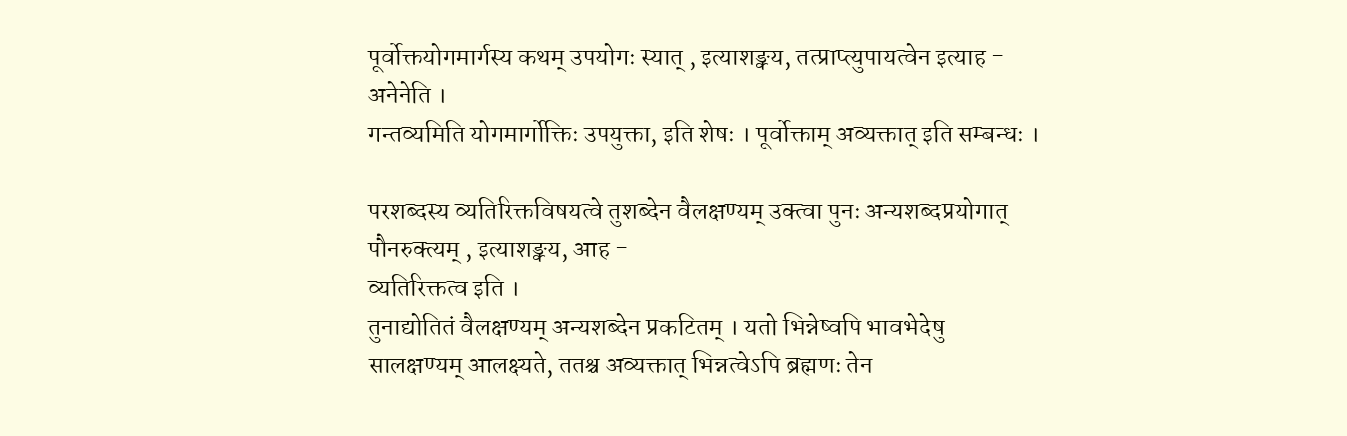पूर्वोक्तयोगमार्गस्य कथम् उपयोगः स्यात् , इत्याशङ्क्य, तत्प्राप्त्युपायत्वेन इत्याह -
अनेनेति ।
गन्तव्यमिति योगमार्गोक्तिः उपयुक्ता, इति शेषः । पूर्वोक्ताम् अव्यक्तात् इति सम्बन्धः ।

परशब्दस्य व्यतिरिक्तविषयत्वे तुशब्देन वैलक्षण्यम् उक्त्वा पुनः अन्यशब्दप्रयोगात् पौनरुक्त्यम् , इत्याशङ्क्य, आह -
व्यतिरिक्तत्व इति ।
तुनाद्योतितं वैलक्षण्यम् अन्यशब्देन प्रकटितम् । यतो भिन्नेष्वपि भावभेदेषु सालक्षण्यम् आलक्ष्यते, ततश्च अव्यक्तात् भिन्नत्वेऽपि ब्रह्मणः तेन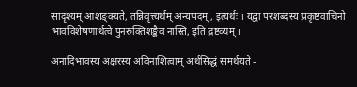सादृश्यम् आशङ्क्यते, तन्निवृत्त्यर्थम् अन्यपदम् , इत्यर्थः । यद्वा परशब्दस्य प्रकृष्टवाचिनो भावविशेषणार्थत्वे पुनरुक्तिशङ्कैव नास्ति, इति द्रष्टव्यम् ।

अनादिभावस्य अक्षरस्य अविनाशित्वाम् अर्थसिद्धं समर्थयते -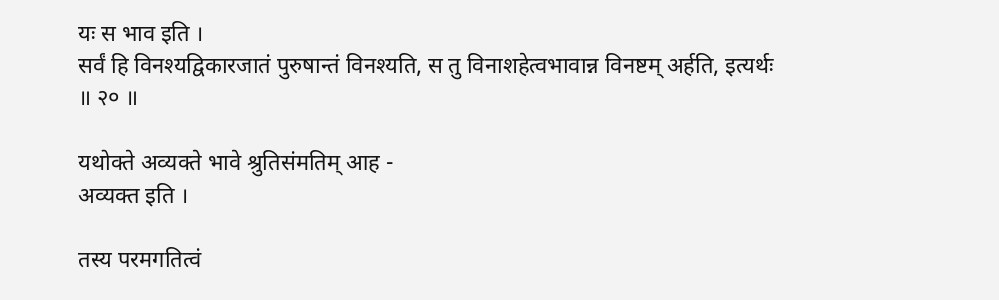यः स भाव इति ।
सर्वं हि विनश्यद्विकारजातं पुरुषान्तं विनश्यति, स तु विनाशहेत्वभावान्न विनष्टम् अर्हति, इत्यर्थः
॥ २० ॥

यथोक्ते अव्यक्ते भावे श्रुतिसंमतिम् आह -
अव्यक्त इति ।

तस्य परमगतित्वं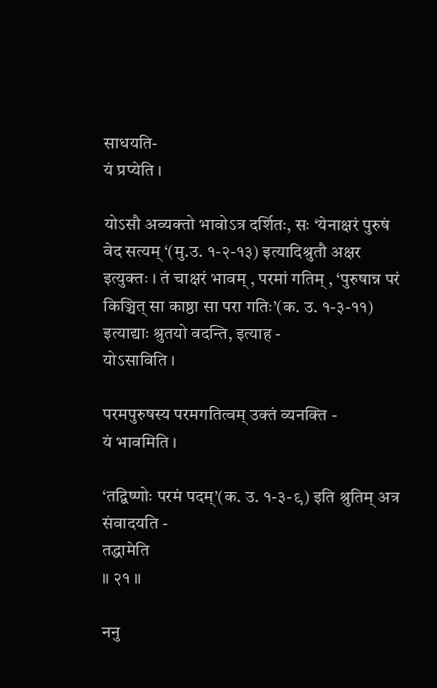साधयति-
यं प्रप्येति ।

योऽसौ अव्यक्तो भावोऽत्र दर्शितः, सः ‘येनाक्षरं पुरुषं वेद सत्यम् ‘(मु.उ. १-२-१३) इत्यादिश्रुतौ अक्षर इत्युक्तः । तं चाक्षरं भावम् , परमां गतिम् , ‘पुरुषान्न परं किञ्चित् सा काष्ठा सा परा गतिः’(क. उ. १-३-११) इत्याद्याः श्रुतयो वदन्ति, इत्याह -
योऽसाविति ।

परमपुरुषस्य परमगतित्वम् उक्तं व्यनक्ति -
यं भावमिति ।

‘तद्विष्णोः परमं पदम्’(क. उ. १-३-९) इति श्रुतिम् अत्र संवादयति -
तद्धामेति
॥ २१ ॥

ननु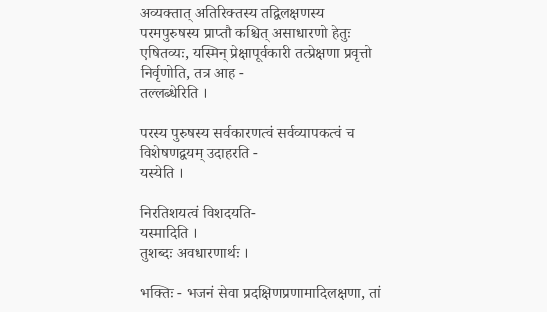अव्यक्तात् अतिरिक्तस्य तद्विलक्षणस्य परमपुरुषस्य प्राप्तौ कश्चित् असाधारणो हेतुः एषितव्यः, यस्मिन् प्रेक्षापूर्वकारी तत्प्रेक्षणा प्रवृत्तो निर्वृणोति, तत्र आह -
तल्लब्धेरिति ।

परस्य पुरुषस्य सर्वकारणत्वं सर्वव्यापकत्वं च विशेषणद्वयम् उदाहरति -
यस्येति ।

निरतिशयत्वं विशदयति-
यस्मादिति ।
तुशब्दः अवधारणार्थः ।

भक्तिः - भजनं सेवा प्रदक्षिणप्रणामादिलक्षणा, तां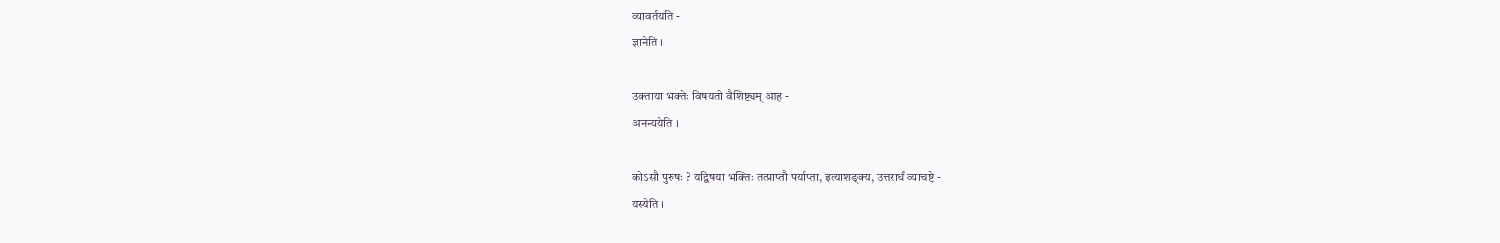व्यावर्तयति -
ज्ञानेति ।

उक्ताया भक्तेः विषयतो वैशिष्ट्यम् आह -
अनन्ययेति ।

कोऽसौ पुरुषः ? यद्विषया भक्तिः तत्प्राप्तौ पर्याप्ता, इत्याशङ्क्य, उत्तरार्धं व्याचष्टे -
यस्येति ।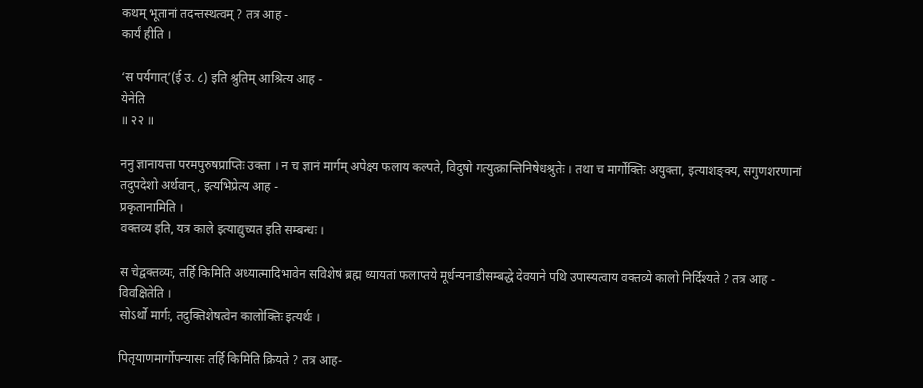कथम् भूतानां तदन्तस्थत्वम् ? तत्र आह -
कार्यं हीति ।

‘स पर्यगात्’(ई उ. ८) इति श्रुतिम् आश्रित्य आह -
येनेति
॥ २२ ॥

ननु ज्ञानायत्ता परमपुरुषप्राप्तिः उक्ता । न च ज्ञानं मार्गम् अपेक्ष्य फलाय कल्पते, विदुषो गत्युत्क्रान्तिनिषेधश्रुतेः । तथा च मार्गोक्तिः अयुक्ता, इत्याशङ्क्य, सगुणशरणानां तदुपदेशो अर्थवान् , इत्यभिप्रेत्य आह -
प्रकृतानामिति ।
वक्तव्य इति, यत्र काले इत्याद्युच्यत इति सम्बन्धः ।

स चेद्वक्तव्यः, तर्हि किमिति अध्यात्मादिभावेन सविशेषं ब्रह्म ध्यायतां फलाप्तये मूर्धन्यनाडीसम्बद्धे देवयाने पथि उपास्यत्वाय वक्तव्ये कालो निर्दिश्यते ? तत्र आह -
विवक्षितेति ।
सोऽर्थो मार्गः, तदुक्तिशेषत्वेन कालोक्तिः इत्यर्थः ।

पितृयाणमार्गोपन्यासः तर्हि किमिति क्रियते ? तत्र आह-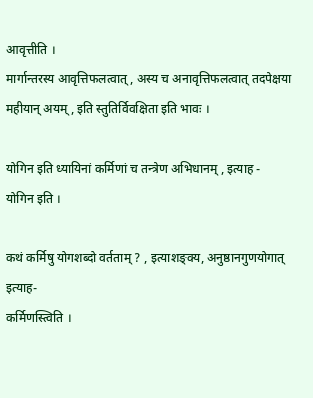आवृत्तीति ।
मार्गान्तरस्य आवृत्तिफलत्वात् , अस्य च अनावृत्तिफलत्वात् तदपेक्षया महीयान् अयम् , इति स्तुतिर्विवक्षिता इति भावः ।

योगिन इति ध्यायिनां कर्मिणां च तन्त्रेण अभिधानम् , इत्याह -
योगिन इति ।

कथं कर्मिषु योगशब्दो वर्तताम् ? , इत्याशङ्क्य, अनुष्ठानगुणयोगात् इत्याह-
कर्मिणस्त्विति ।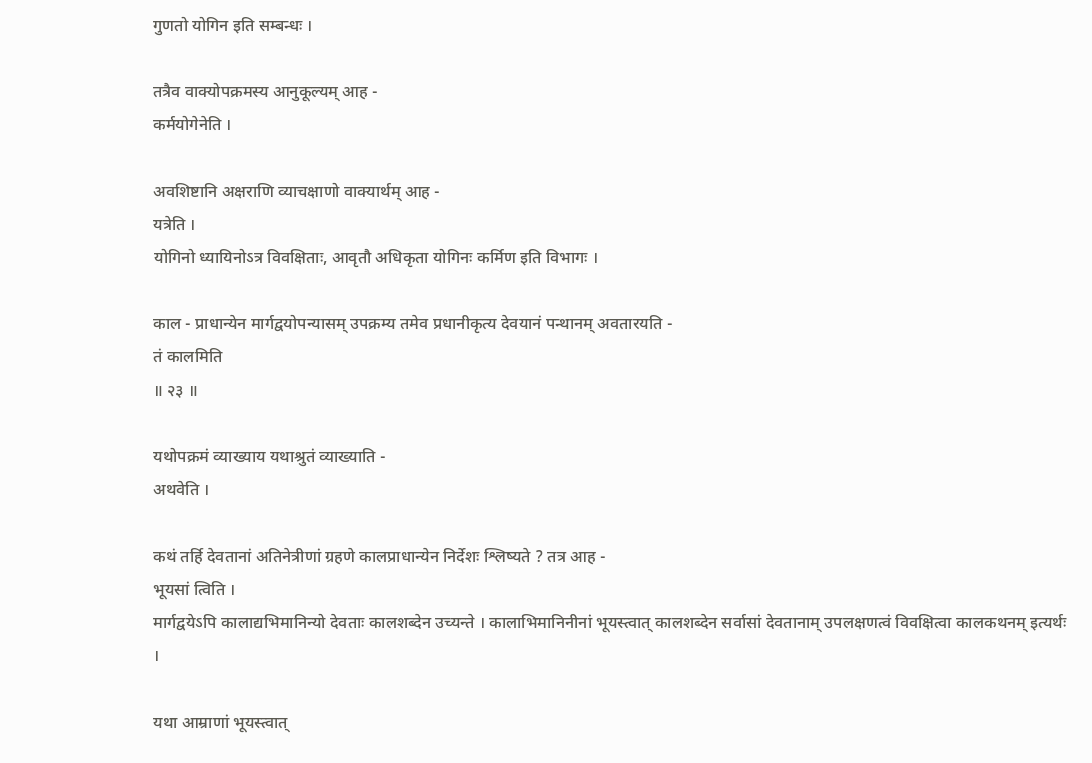गुणतो योगिन इति सम्बन्धः ।

तत्रैव वाक्योपक्रमस्य आनुकूल्यम् आह -
कर्मयोगेनेति ।

अवशिष्टानि अक्षराणि व्याचक्षाणो वाक्यार्थम् आह -
यत्रेति ।
योगिनो ध्यायिनोऽत्र विवक्षिताः, आवृतौ अधिकृता योगिनः कर्मिण इति विभागः ।

काल - प्राधान्येन मार्गद्वयोपन्यासम् उपक्रम्य तमेव प्रधानीकृत्य देवयानं पन्थानम् अवतारयति -
तं कालमिति
॥ २३ ॥

यथोपक्रमं व्याख्याय यथाश्रुतं व्याख्याति -
अथवेति ।

कथं तर्हि देवतानां अतिनेत्रीणां ग्रहणे कालप्राधान्येन निर्देशः श्लिष्यते ? तत्र आह -
भूयसां त्विति ।
मार्गद्वयेऽपि कालाद्यभिमानिन्यो देवताः कालशब्देन उच्यन्ते । कालाभिमानिनीनां भूयस्त्वात् कालशब्देन सर्वासां देवतानाम् उपलक्षणत्वं विवक्षित्वा कालकथनम् इत्यर्थः ।

यथा आम्राणां भूयस्त्वात्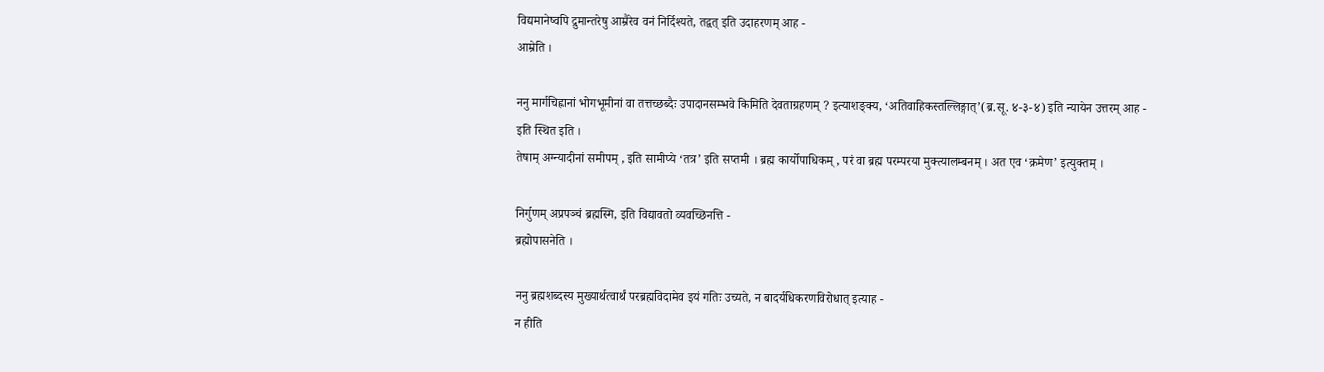विद्यमानेष्वपि द्रुमान्तरेषु आम्रैरेव वनं निर्दिश्यते, तद्वत् इति उदाहरणम् आह -
आम्रेति ।

ननु मार्गचिह्नानां भोगभूमीनां वा तत्तच्छब्दैः उपादानसम्भवे किमिति देवताग्रहणम् ? इत्याशङ्क्य, ‘अतिवाहिकस्तल्लिङ्गात्’(ब्र.सू. ४-३-४) इति न्यायेन उत्तरम् आह -
इति स्थित इति ।
तेषाम् अग्न्यादीनां समीपम् , इति सामीप्ये ‘तत्र’ इति सप्तमी । ब्रह्म कार्योपाधिकम् , परं वा ब्रह्म परम्परया मुक्त्यालम्बनम् । अत एव ‘क्रमेण’ इत्युक्तम् ।

निर्गुणम् अप्रपञ्चं ब्रह्मस्मि, इति विद्यावतो व्यवच्छिनत्ति -
ब्रह्मोपासनेति ।

ननु ब्रह्मशब्दस्य मुख्यार्थत्वार्थं परब्रह्मविदामेव इयं गतिः उच्यते, न बादर्यधिकरणविरोधात् इत्याह -
न हीति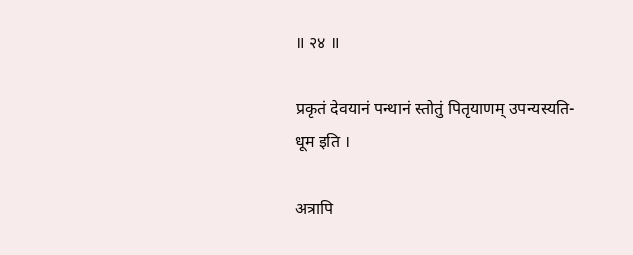॥ २४ ॥

प्रकृतं देवयानं पन्थानं स्तोतुं पितृयाणम् उपन्यस्यति-
धूम इति ।

अत्रापि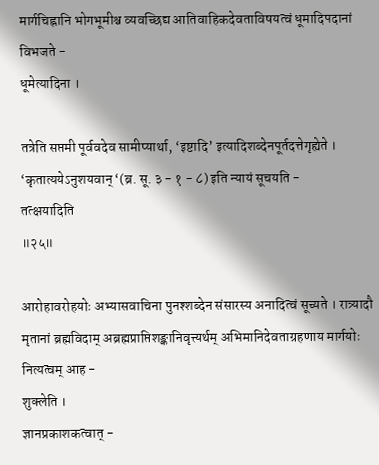मार्गचिह्नानि भोगभूमीश्च व्यवच्छिद्य आतिवाहिकदेवताविषयत्वं धूमादिपदानां विभजते -
धूमेत्यादिना ।

तत्रेति सप्तमी पूर्ववदेव सामीप्यार्था, ‘इष्टादि’ इत्यादिशब्देनपूर्तदत्तेगृह्येते । ‘कृतात्ययेऽनुशयवान् ‘(ब्र. सू. ३ - १ - ८) इति न्यायं सूचयति -
तत्क्षयादिति
॥२५॥

आरोहावरोहयोः अभ्यासवाचिना पुनश्शब्देन संसारस्य अनादित्वं सूच्यते । रात्र्यादौ मृतानां ब्रह्मविदाम् अब्रह्मप्राप्तिशङ्कानिवृत्त्यर्थम् अभिमानिदेवताग्रहणाय मार्गयोः नित्यत्वम् आह -
शुक्लेति ।
ज्ञानप्रकाशकत्वात् -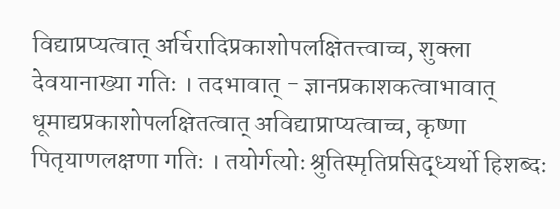विद्याप्रप्यत्वात् अर्चिरादिप्रकाशोपलक्षितत्त्वाच्च, शुक्ला देवयानाख्या गतिः । तदभावात् - ज्ञानप्रकाशकत्वाभावात् धूमाद्यप्रकाशोपलक्षितत्वात् अविद्याप्राप्यत्वाच्च, कृष्णा पितृयाणलक्षणा गतिः । तयोर्गत्योः श्रुतिस्मृतिप्रसिद्ध्यर्थो हिशब्दः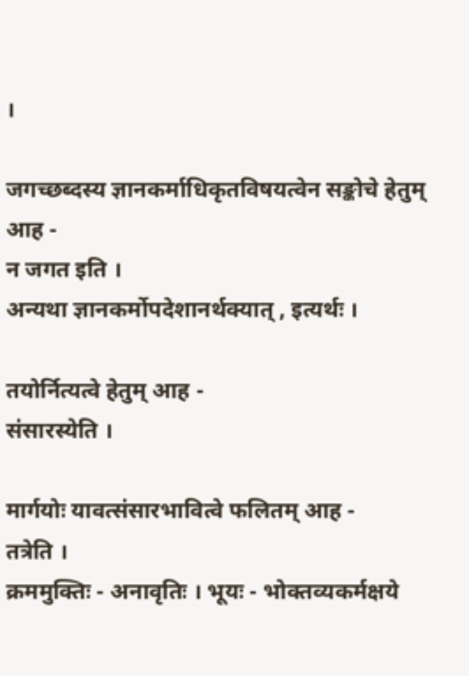।

जगच्छब्दस्य ज्ञानकर्माधिकृतविषयत्वेन सङ्कोचे हेतुम् आह -
न जगत इति ।
अन्यथा ज्ञानकर्मोपदेशानर्थक्यात् , इत्यर्थः ।

तयोर्नित्यत्वे हेतुम् आह -
संसारस्येति ।

मार्गयोः यावत्संसारभावित्वे फलितम् आह -
तत्रेति ।
क्रममुक्तिः - अनावृतिः । भूयः - भोक्तव्यकर्मक्षये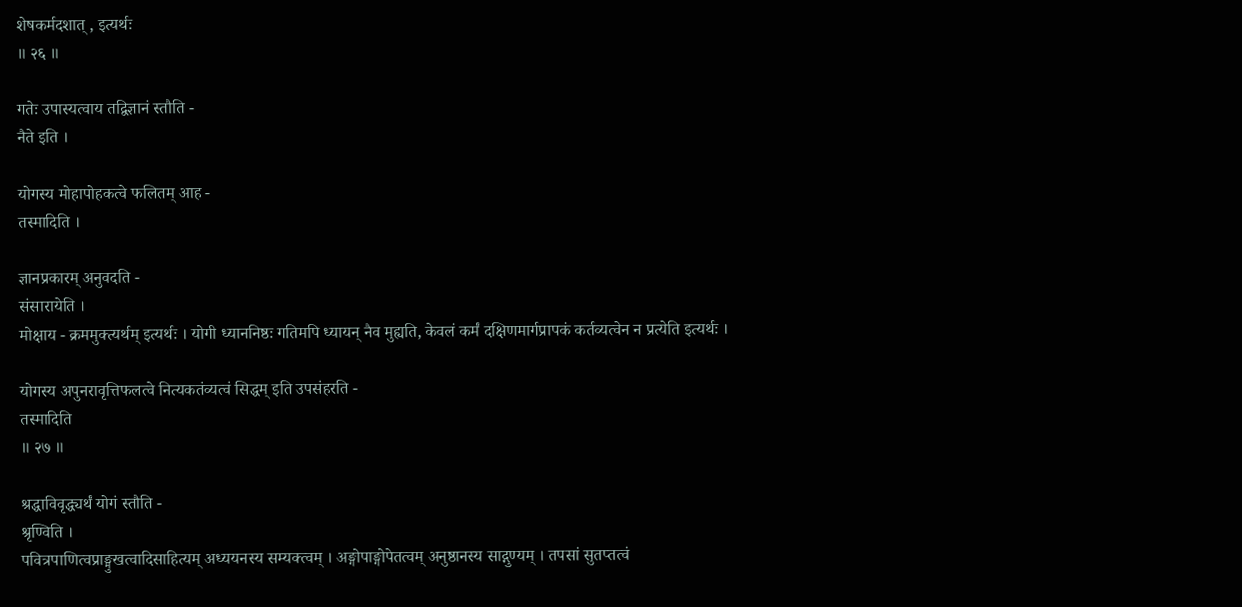शेषकर्मदशात् , इत्यर्थः
॥ २६ ॥

गतेः उपास्यत्वाय तद्विज्ञानं स्तौति -
नैते इति ।

योगस्य मोहापोहकत्वे फलितम् आह -
तस्मादिति ।

ज्ञानप्रकारम् अनुवदति -
संसारायेति ।
मोक्षाय - क्रममुक्त्यर्थम् इत्यर्थः । योगी ध्याननिष्ठः गतिमपि ध्यायन् नैव मुह्यति, केवलं कर्मं दक्षिणमार्गप्रापकं कर्तव्यत्वेन न प्रत्येति इत्यर्थः ।

योगस्य अपुनरावृत्तिफलत्वे नित्यकतंव्यत्वं सिद्धम् इति उपसंहरति -
तस्मादिति
॥ २७ ॥

श्रद्धाविवृद्ध्यर्थं योगं स्तौति -
श्रृण्विति ।
पवित्रपाणित्वप्राङ्मुखत्वादिसाहित्यम् अध्ययनस्य सम्यक्त्वम् । अङ्गोपाङ्गोपेतत्वम् अनुष्ठानस्य साद्गुण्यम् । तपसां सुतप्तत्वं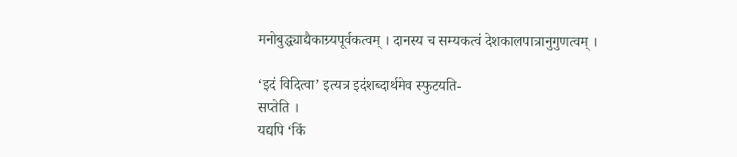मनोबुद्ध्याद्यैकाग्र्यपूर्वकत्वम् । दानस्य च सम्यकत्वं देशकालपात्रानुगुणत्वम् ।

‘इदं विदित्वा’ इत्यत्र इदंशब्दार्थमेव स्फुटयति-
सप्तेति ।
यद्यपि ‘किं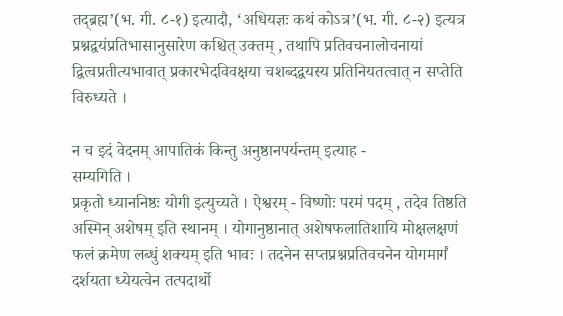तद्ब्रह्म’(भ. गी. ८-१) इत्यादौ, ‘अधियज्ञः कथं कोऽत्र’(भ. गी. ८-२) इत्यत्र प्रश्नद्वयंप्रतिभासानुसारेण कश्चित् उक्तम् , तथापि प्रतिवचनालोचनायां द्वित्वप्रतीत्यभावात् प्रकारभेदविवक्षया चशब्दद्वयस्य प्रतिनियतत्वात् न सप्तेति विरुध्यते ।

न च इदं वेदनम् आपातिकं किन्तु अनुष्ठानपर्यन्तम् इत्याह -
सम्यगिति ।
प्रकृतो ध्याननिष्ठः योगी इत्युच्यते । ऐश्वरम् - विष्णोः परमं पदम् , तदेव तिष्ठति अस्मिन् अशेषम् इति स्थानम् । योगानुष्ठानात् अशेषफलातिशायि मोक्षलक्षणं फलं क्रमेण लब्धुं शक्यम् इति भावः । तदनेन सप्तप्रश्नप्रतिवचनेन योगमार्गं दर्शयता ध्येयत्वेन तत्पदार्थो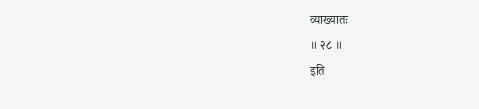व्याख्यातः
॥ २८ ॥
इति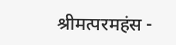श्रीमत्परमहंस -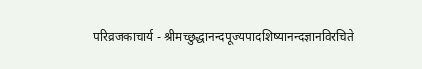परिव्रजकाचार्य - श्रीमच्छुद्धानन्दपूज्यपादशिष्यानन्दज्ञानविरचिते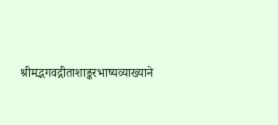श्रीमद्भगवद्गीताशाङ्करभाष्यव्याख्याने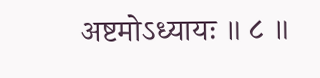अष्टमोऽध्यायः ॥ ८ ॥